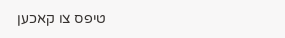טיפס צו קאכען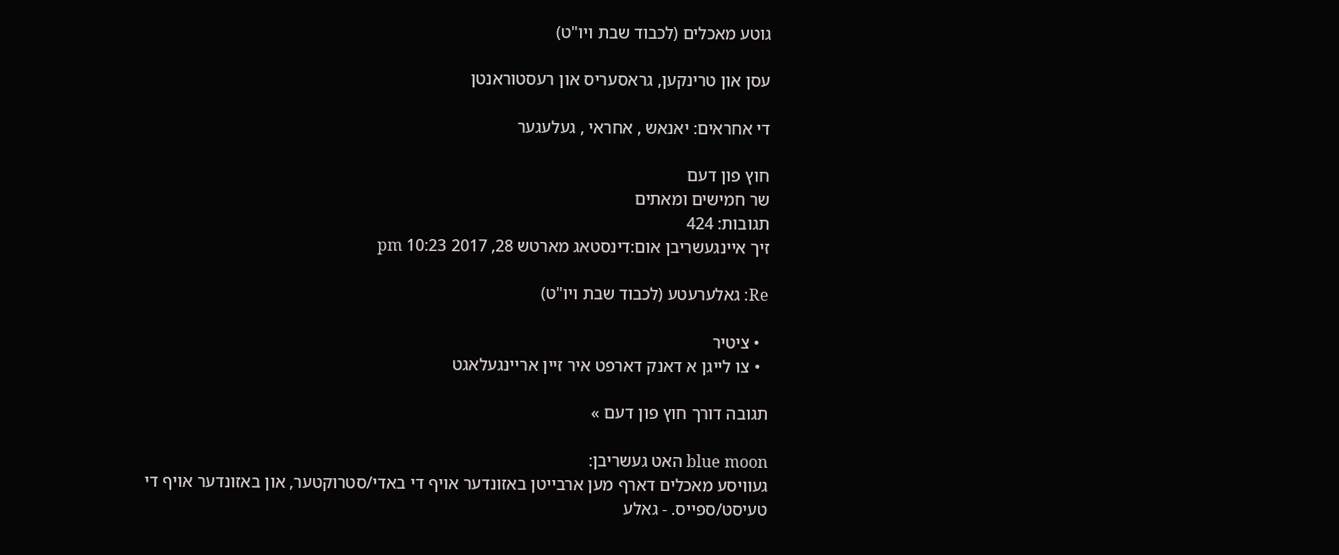גוטע מאכלים (לכבוד שבת ויו"ט)

עסן און טרינקען, גראסעריס און רעסטוראנטן

די אחראים: יאנאש , אחראי , געלעגער

חוץ פון דעם
שר חמישים ומאתים
תגובות: 424
זיך איינגעשריבן אום:דינסטאג מארטש 28, 2017 10:23 pm

Re: גאלערעטע (לכבוד שבת ויו"ט)

  • ציטיר
  • צו לייגן א דאנק דארפט איר זיין אריינגעלאגט

תגובה דורך חוץ פון דעם »

blue moon האט געשריבן:
געוויסע מאכלים דארף מען ארבייטן באזונדער אויף די באדי/סטרוקטער, און באזונדער אויף די טעיסט/ספייס. - גאלע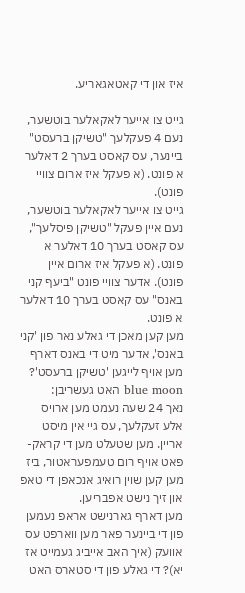איז און די קאטאגאריע.

גייט צו אייער לאקאלער בוטשער, נעם 4 פעקלעך "טשיקן ברעסט" ביינער, עס קאסט בערך 2 דאלער א פונט. (א פעקל איז ארום צוויי פונט).
גייט צו אייער לאקאלער בוטשער, נעם איין פעקל "טשיקן פיסלעך", עס קאסט בערך 10 דאלער א פונט. (א פעקל איז ארום איין פונט). אדער צוויי פונט "ביעף קני באנס" עס קאסט בערך 10 דאלער א פונט.
מען קען מאכן די גאלע נאר פון 'קני באנס', אדער מיט די באנס דארף מען אויף לייגען 'טשיקן ברעסט'?
blue moon האט געשריבן:
נאך 24 שעה נעמט מען ארויס אלע זעקלעך, עס גיי אין מיסט אריין. מען שטעלט מען די קראק-פאט אויף רום טעמפעראטור, ביז מען קען שוין רואיג אנכאפן די טאפ און זיך נישט אפבריען.
מען דארף גארנישט אראפ נעמען פון די ביינער פאר מען ווארפט עס אוועק (איך האב אייביג געמייט אז יא)? די גאלע פון די סטארס האט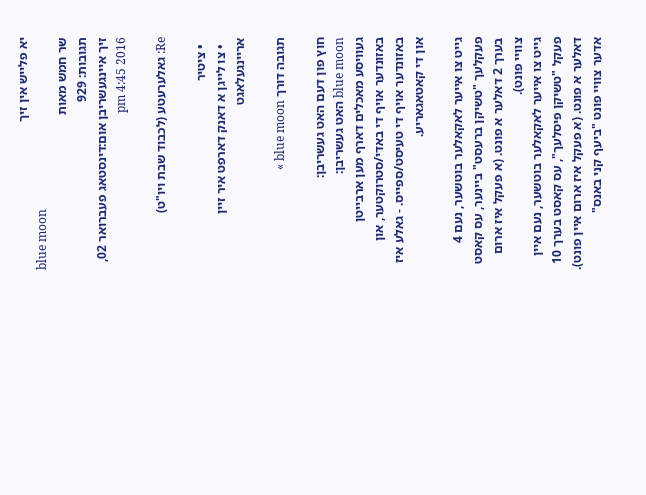יא פלייש אין זיך
blue moon
שר חמש מאות
תגובות: 929
זיך איינגעשריבן אום:דינסטאג פעברואר 02, 2016 4:45 pm

Re: גאלערעטע (לכבוד שבת ויו"ט)

  • ציטיר
  • צו לייגן א דאנק דארפט איר זיין אריינגעלאגט

תגובה דורך blue moon »

חוץ פון דעם האט געשריבן:
blue moon האט געשריבן:
געוויסע מאכלים דארף מען ארבייטן באזונדער אויף די באדי/סטרוקטער, און באזונדער אויף די טעיסט/ספייס. - גאלע איז און די קאטאגאריע.

גייט צו אייער לאקאלער בוטשער, נעם 4 פעקלעך "טשיקן ברעסט" ביינער, עס קאסט בערך 2 דאלער א פונט. (א פעקל איז ארום צוויי פונט).
גייט צו אייער לאקאלער בוטשער, נעם איין פעקל "טשיקן פיסלעך", עס קאסט בערך 10 דאלער א פונט. (א פעקל איז ארום איין פונט). אדער צוויי פונט "ביעף קני באנס"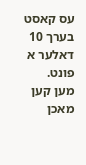עס קאסט בערך 10 דאלער א פונט.
מען קען מאכן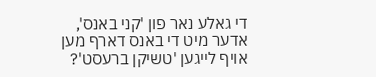די גאלע נאר פון 'קני באנס', אדער מיט די באנס דארף מען אויף לייגען 'טשיקן ברעסט'?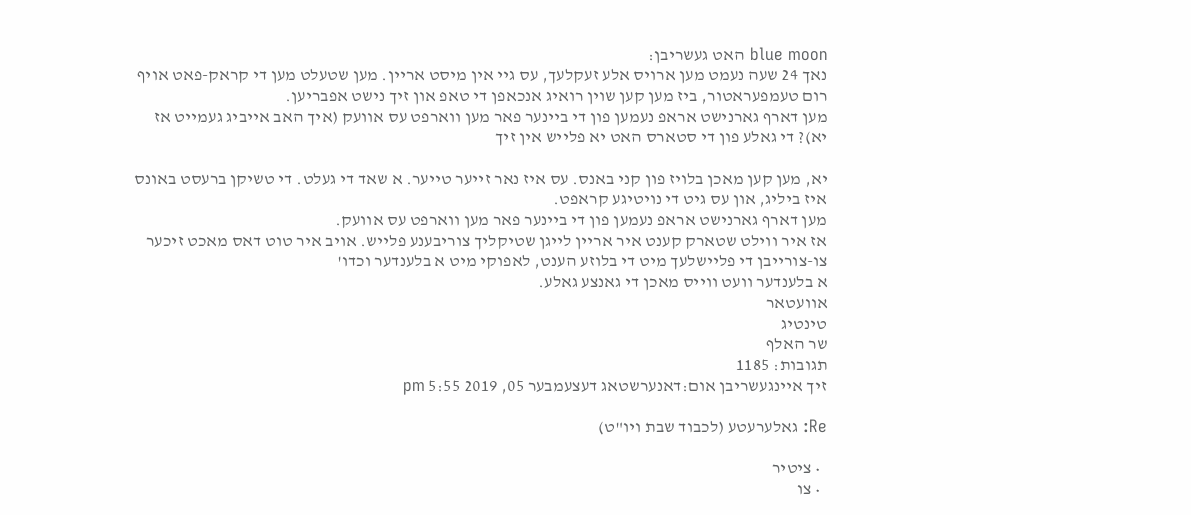blue moon האט געשריבן:
נאך 24 שעה נעמט מען ארויס אלע זעקלעך, עס גיי אין מיסט אריין. מען שטעלט מען די קראק-פאט אויף רום טעמפעראטור, ביז מען קען שוין רואיג אנכאפן די טאפ און זיך נישט אפבריען.
מען דארף גארנישט אראפ נעמען פון די ביינער פאר מען ווארפט עס אוועק (איך האב אייביג געמייט אז יא)? די גאלע פון די סטארס האט יא פלייש אין זיך

יא, מען קען מאכן בלויז פון קני באנס. עס איז נאר זייער טייער. א שאד די געלט. די טשיקן ברעסט באונס איז ביליג, און עס גיט די נויטיגע קראפט.
מען דארף גארנישט אראפ נעמען פון די ביינער פאר מען ווארפט עס אוועק.
אז איר ווילט שטארק קענט איר אריין לייגן שטיקליך צוריבענע פלייש. אויב איר טוט דאס מאכט זיכער צו-צורייבן די פליישלעך מיט די בלוזע הענט, לאפוקי מיט א בלענדער וכדו'
א בלענדער וועט ווייס מאכן די גאנצע גאלע.
אוועטאר
טינטיג
שר האלף
תגובות: 1185
זיך איינגעשריבן אום:דאנערשטאג דעצעמבער 05, 2019 5:55 pm

Re: גאלערעטע (לכבוד שבת ויו"ט)

  • ציטיר
  • צו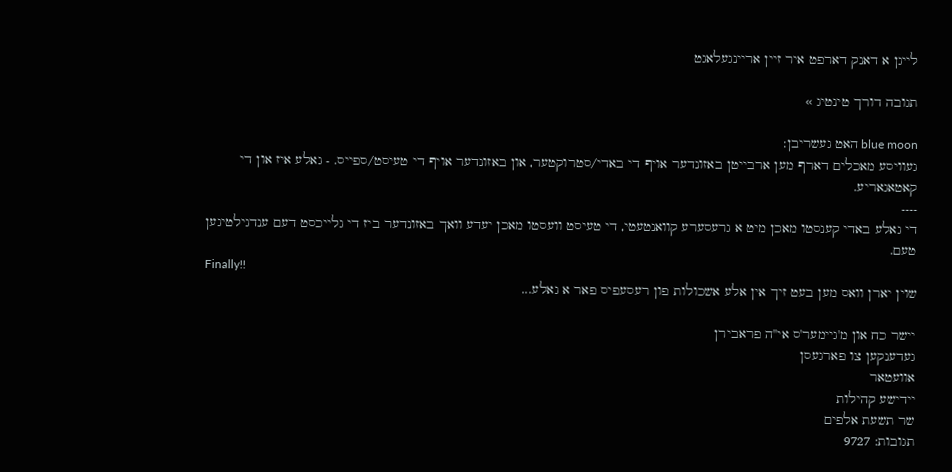לייגן א דאנק דארפט איר זיין אריינגעלאגט

תגובה דורך טינטיג »

blue moon האט געשריבן:
געוויסע מאכלים דארף מען ארבייטן באזונדער אויף די באדי/סטרוקטער, און באזונדער אויף די טעיסט/ספייס. - גאלע איז און די קאטאגאריע.
----
די גאלע באדי קענסטו מאכן מיט א גרעסערע קוואנטעטי, די טעיסט וועסטו מאכן יעדע וואך באזונדער ביז די גלייכסט דעם ענדגילטיגען טעם.
Finally!!
שוין יארן וואס מען בעט זיך אין אלע אשכולות פון רעסעפיס פאר א גאלע...

יישר כח און מ'גיימער'ס אי''ה פראבירן
געדענקען צו פארגעסן
אוועטאר
יידישע קהילות
שר תשעת אלפים
תגובות: 9727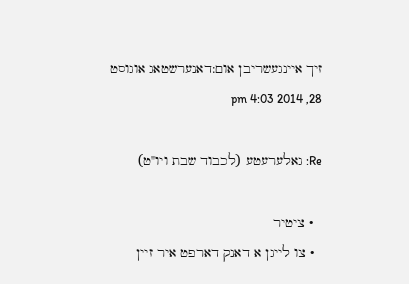זיך איינגעשריבן אום:דאנערשטאג אוגוסט 28, 2014 4:03 pm

Re: גאלערעטע (לכבוד שבת ויו"ט)

  • ציטיר
  • צו לייגן א דאנק דארפט איר זיין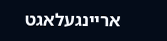אריינגעלאגט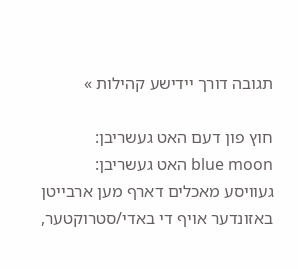תגובה דורך יידישע קהילות »

חוץ פון דעם האט געשריבן:
blue moon האט געשריבן:
געוויסע מאכלים דארף מען ארבייטן באזונדער אויף די באדי/סטרוקטער,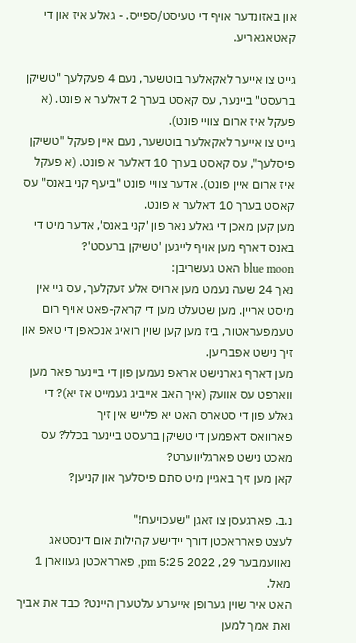און באזונדער אויף די טעיסט/ספייס. - גאלע איז און די קאטאגאריע.

גייט צו אייער לאקאלער בוטשער, נעם 4 פעקלעך "טשיקן ברעסט" ביינער, עס קאסט בערך 2 דאלער א פונט. (א פעקל איז ארום צוויי פונט).
גייט צו אייער לאקאלער בוטשער, נעם איין פעקל "טשיקן פיסלעך", עס קאסט בערך 10 דאלער א פונט. (א פעקל איז ארום איין פונט). אדער צוויי פונט "ביעף קני באנס" עס קאסט בערך 10 דאלער א פונט.
מען קען מאכן די גאלע נאר פון 'קני באנס', אדער מיט די באנס דארף מען אויף לייגען 'טשיקן ברעסט'?
blue moon האט געשריבן:
נאך 24 שעה נעמט מען ארויס אלע זעקלעך, עס גיי אין מיסט אריין. מען שטעלט מען די קראק-פאט אויף רום טעמפעראטור, ביז מען קען שוין רואיג אנכאפן די טאפ און זיך נישט אפבריען.
מען דארף גארנישט אראפ נעמען פון די ביינער פאר מען ווארפט עס אוועק (איך האב אייביג געמייט אז יא)? די גאלע פון די סטארס האט יא פלייש אין זיך
פארוואס דאפמען די טשיקן ברעסט ביינער בכלל? עס מאכט נישט פארגליווערט?
קאן מען זיך באגיין מיט סתם פיסלעך און קניען?

נ.ב. פארגעסן צו זאגן "שעכויעח!"
לעצט פארראכטן דורך יידישע קהילות אום דינסטאג נאוועמבער 29, 2022 5:25 pm, פארראכטן געווארן 1 מאל.
האט איר שוין גערופן אייערע עלטערן היינט? כבד את אביך ואת אמך למען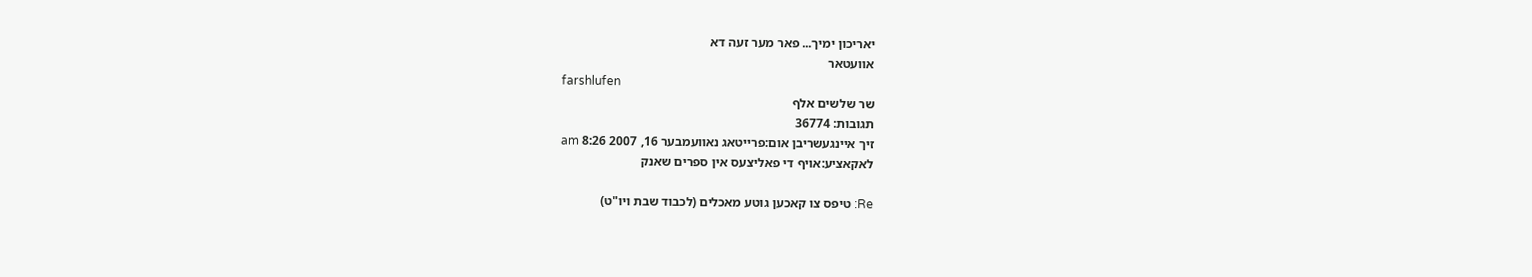יאריכון ימיך... פאר מער זעה דא
אוועטאר
farshlufen
שר שלשים אלף
תגובות: 36774
זיך איינגעשריבן אום:פרייטאג נאוועמבער 16, 2007 8:26 am
לאקאציע:אויף די פאליצעס אין ספרים שאנק

Re: טיפס צו קאכען גוטע מאכלים (לכבוד שבת ויו"ט)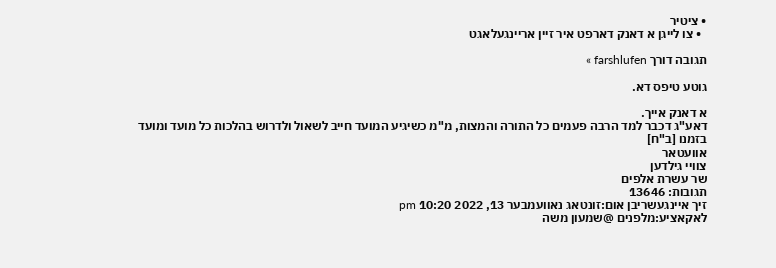• ציטיר
  • צו לייגן א דאנק דארפט איר זיין אריינגעלאגט

תגובה דורך farshlufen »

גוטע טיפס דא.

א דאנק אייך.
דאע"ג דכבר למד הרבה פעמים כל התורה והמצות, מ"מ כשיגיע המועד חייב לשאול ולדרוש בהלכות כל מועד ומועד בזמנו [ב"ח]
אוועטאר
צוויי גילדען
שר עשרת אלפים
תגובות: 13646
זיך איינגעשריבן אום:זונטאג נאוועמבער 13, 2022 10:20 pm
לאקאציע:מלפנים @שמעון משה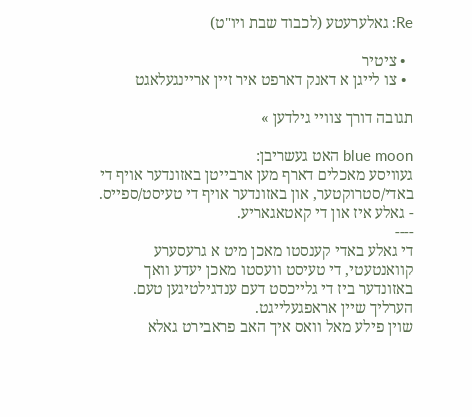Re: גאלערעטע (לכבוד שבת ויו"ט)

  • ציטיר
  • צו לייגן א דאנק דארפט איר זיין אריינגעלאגט

תגובה דורך צוויי גילדען »

blue moon האט געשריבן:
געוויסע מאכלים דארף מען ארבייטן באזונדער אויף די באדי/סטרוקטער, און באזונדער אויף די טעיסט/ספייס. - גאלע איז און די קאטאגאריע.
----
די גאלע באדי קענסטו מאכן מיט א גרעסערע קוואנטעטי, די טעיסט וועסטו מאכן יעדע וואך באזונדער ביז די גלייכסט דעם ענדגילטיגען טעם.
הערליך שיין אראפגעלייגט.
שוין פילע מאל וואס איך האב פראבירט גאלא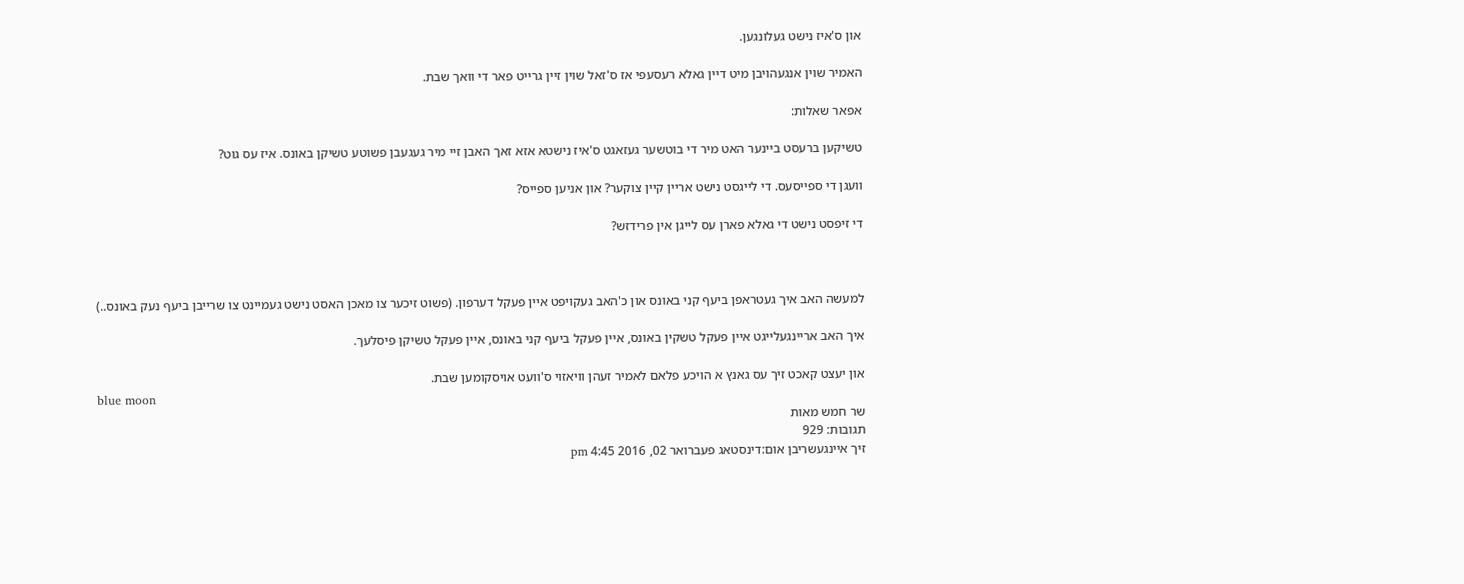און ס'איז נישט געלונגען.

האמיר שוין אנגעהויבן מיט דיין גאלא רעסעפי אז ס'זאל שוין זיין גרייט פאר די וואך שבת.

אפאר שאלות:

טשיקען ברעסט ביינער האט מיר די בוטשער געזאגט ס'איז נישטא אזא זאך האבן זיי מיר געגעבן פשוטע טשיקן באונס. איז עס גוט?

וועגן די ספייסעס. די לייגסט נישט אריין קיין צוקער? און אניען ספייס?

די זיפסט נישט די גאלא פארן עס לייגן אין פרידזש?



למעשה האב איך געטראפן ביעף קני באונס און כ'האב געקויפט איין פעקל דערפון. (פשוט זיכער צו מאכן האסט נישט געמיינט צו שרייבן ביעף נעק באונס..)

איך האב אריינגעלייגט איין פעקל טשקין באונס, איין פעקל ביעף קני באונס, איין פעקל טשיקן פיסלעך.

און יעצט קאכט זיך עס גאנץ א הויכע פלאם לאמיר זעהן וויאזוי ס'וועט אויסקומען שבת.
blue moon
שר חמש מאות
תגובות: 929
זיך איינגעשריבן אום:דינסטאג פעברואר 02, 2016 4:45 pm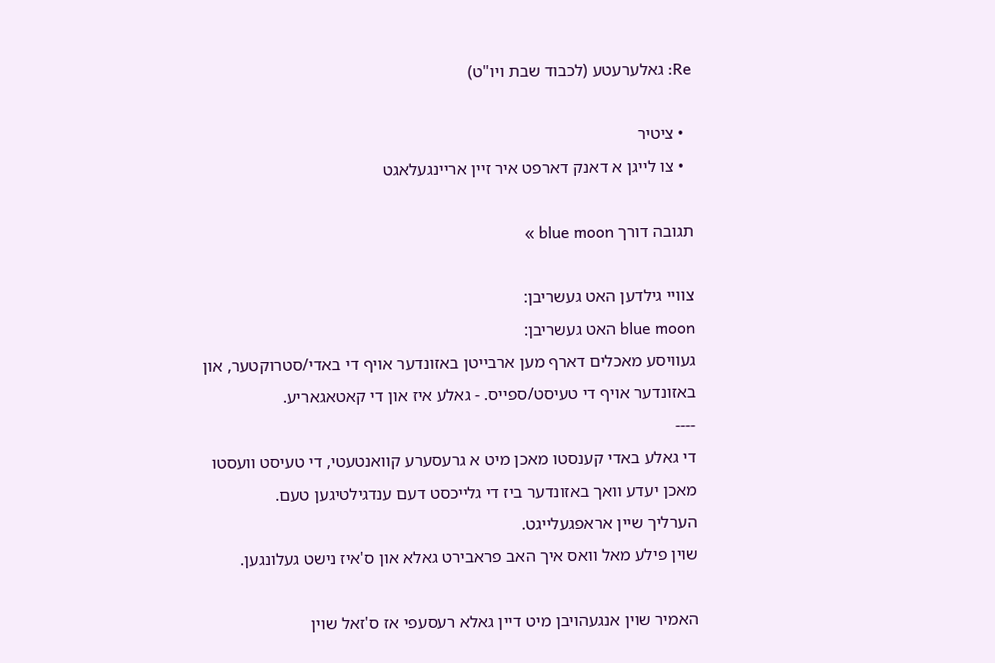Re: גאלערעטע (לכבוד שבת ויו"ט)

  • ציטיר
  • צו לייגן א דאנק דארפט איר זיין אריינגעלאגט

תגובה דורך blue moon »

צוויי גילדען האט געשריבן:
blue moon האט געשריבן:
געוויסע מאכלים דארף מען ארבייטן באזונדער אויף די באדי/סטרוקטער, און באזונדער אויף די טעיסט/ספייס. - גאלע איז און די קאטאגאריע.
----
די גאלע באדי קענסטו מאכן מיט א גרעסערע קוואנטעטי, די טעיסט וועסטו מאכן יעדע וואך באזונדער ביז די גלייכסט דעם ענדגילטיגען טעם.
הערליך שיין אראפגעלייגט.
שוין פילע מאל וואס איך האב פראבירט גאלא און ס'איז נישט געלונגען.

האמיר שוין אנגעהויבן מיט דיין גאלא רעסעפי אז ס'זאל שוין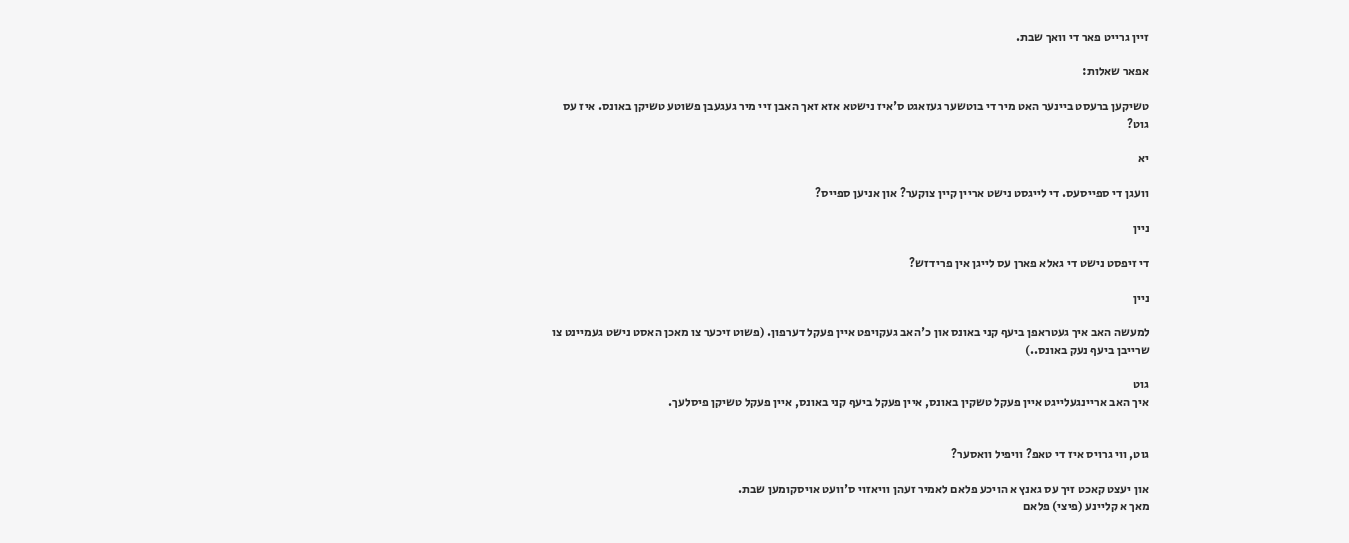זיין גרייט פאר די וואך שבת.

אפאר שאלות:

טשיקען ברעסט ביינער האט מיר די בוטשער געזאגט ס'איז נישטא אזא זאך האבן זיי מיר געגעבן פשוטע טשיקן באונס. איז עס גוט?

יא

וועגן די ספייסעס. די לייגסט נישט אריין קיין צוקער? און אניען ספייס?

ניין

די זיפסט נישט די גאלא פארן עס לייגן אין פרידזש?

ניין

למעשה האב איך געטראפן ביעף קני באונס און כ'האב געקויפט איין פעקל דערפון. (פשוט זיכער צו מאכן האסט נישט געמיינט צו שרייבן ביעף נעק באונס..)

גוט
איך האב אריינגעלייגט איין פעקל טשקין באונס, איין פעקל ביעף קני באונס, איין פעקל טשיקן פיסלעך.


גוט, ווי גרויס איז די טאפ? וויפיל וואסער?

און יעצט קאכט זיך עס גאנץ א הויכע פלאם לאמיר זעהן וויאזוי ס'וועט אויסקומען שבת.
מאך א קליינע (פיצי) פלאם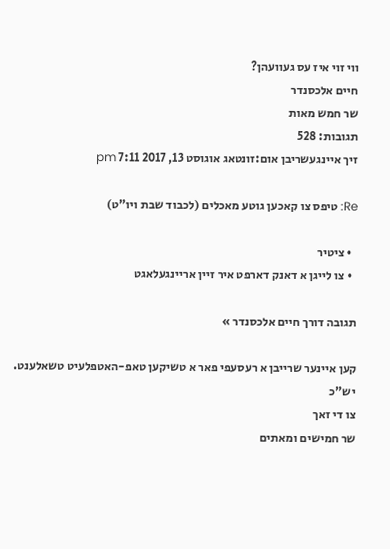ווי זוי איז עס געוועהן?
חיים אלכסנדר
שר חמש מאות
תגובות: 528
זיך איינגעשריבן אום:זונטאג אוגוסט 13, 2017 7:11 pm

Re: טיפס צו קאכען גוטע מאכלים (לכבוד שבת ויו"ט)

  • ציטיר
  • צו לייגן א דאנק דארפט איר זיין אריינגעלאגט

תגובה דורך חיים אלכסנדר »

קען איינער שרייבן א רעסעפי פאר א טשיקען טאפ-האטפלעיט טשאלענט.
יש"כ
צו די זאך
שר חמישים ומאתים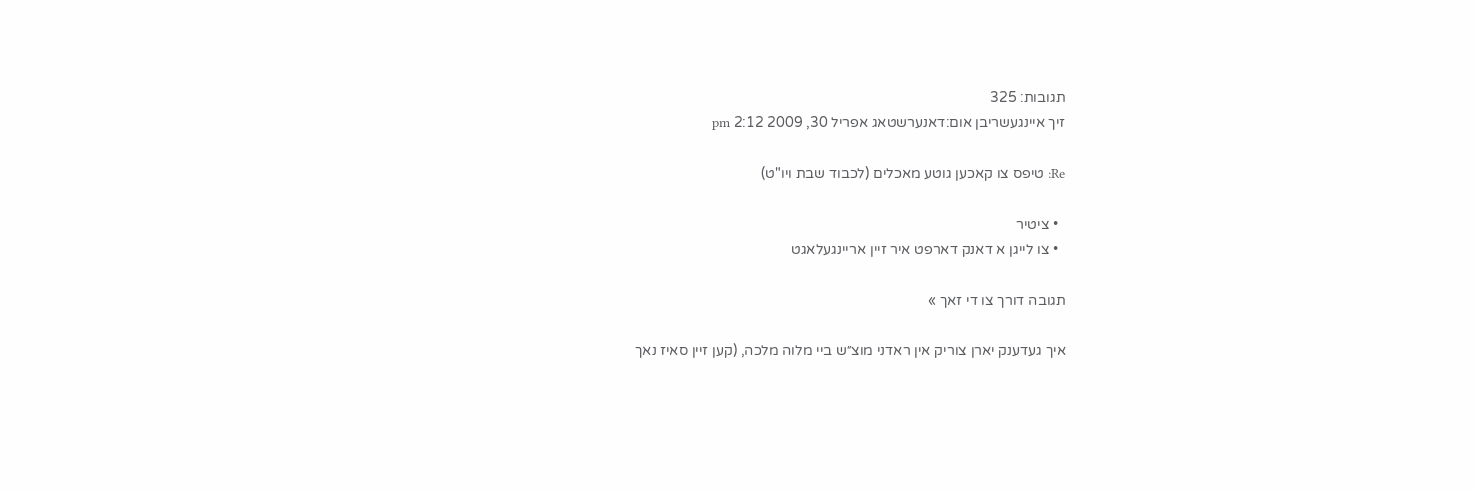תגובות: 325
זיך איינגעשריבן אום:דאנערשטאג אפריל 30, 2009 2:12 pm

Re: טיפס צו קאכען גוטע מאכלים (לכבוד שבת ויו"ט)

  • ציטיר
  • צו לייגן א דאנק דארפט איר זיין אריינגעלאגט

תגובה דורך צו די זאך »

איך געדענק יארן צוריק אין ראדני מוצ״ש ביי מלוה מלכה, (קען זיין סאיז נאך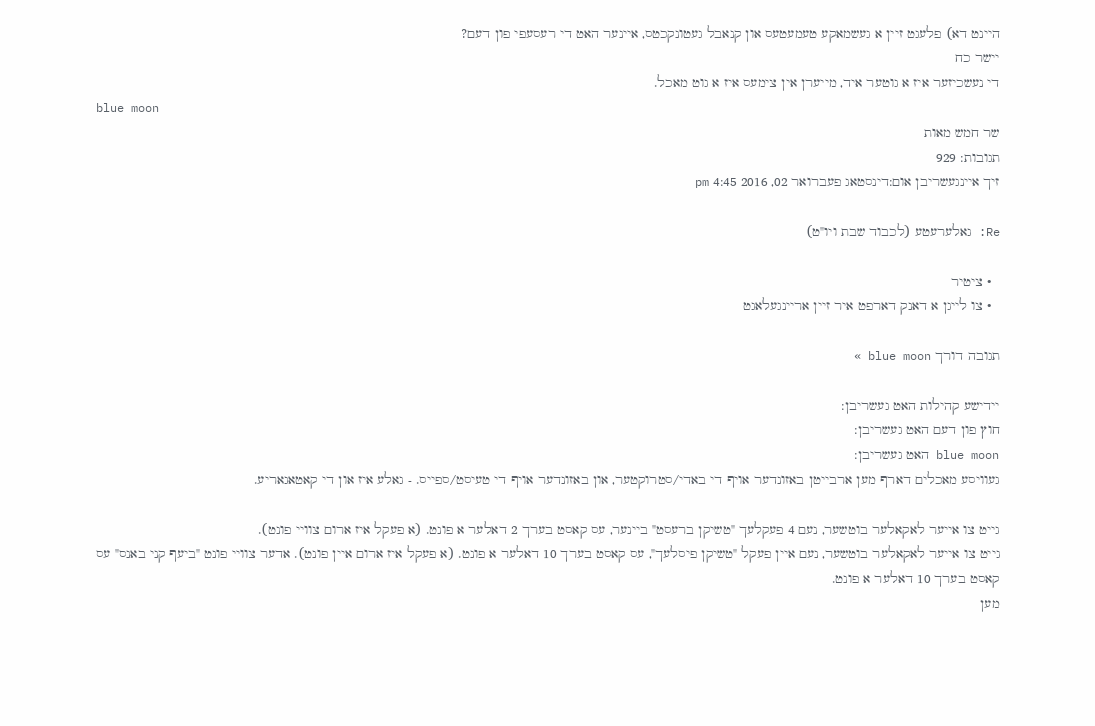היינט דא) פלעגט זיין א געשמאקע טעמעטעס און קנאבל געטונקכטס, איינער האט די רעסעפי פון דעם?
יישר כח
די נעשכיזער איז א גוטער איד, מייערן אין צימעס איז א גוט מאכל.
blue moon
שר חמש מאות
תגובות: 929
זיך איינגעשריבן אום:דינסטאג פעברואר 02, 2016 4:45 pm

Re: גאלערעטע (לכבוד שבת ויו"ט)

  • ציטיר
  • צו לייגן א דאנק דארפט איר זיין אריינגעלאגט

תגובה דורך blue moon »

יידישע קהילות האט געשריבן:
חוץ פון דעם האט געשריבן:
blue moon האט געשריבן:
געוויסע מאכלים דארף מען ארבייטן באזונדער אויף די באדי/סטרוקטער, און באזונדער אויף די טעיסט/ספייס. - גאלע איז און די קאטאגאריע.

גייט צו אייער לאקאלער בוטשער, נעם 4 פעקלעך "טשיקן ברעסט" ביינער, עס קאסט בערך 2 דאלער א פונט. (א פעקל איז ארום צוויי פונט).
גייט צו אייער לאקאלער בוטשער, נעם איין פעקל "טשיקן פיסלעך", עס קאסט בערך 10 דאלער א פונט. (א פעקל איז ארום איין פונט). אדער צוויי פונט "ביעף קני באנס" עס קאסט בערך 10 דאלער א פונט.
מען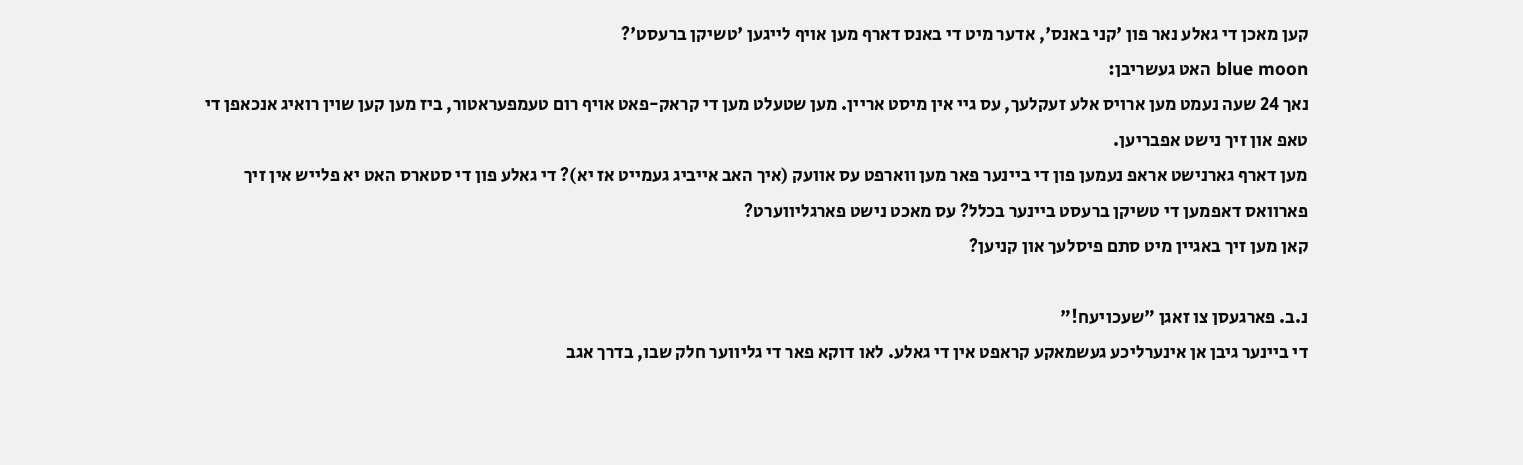קען מאכן די גאלע נאר פון 'קני באנס', אדער מיט די באנס דארף מען אויף לייגען 'טשיקן ברעסט'?
blue moon האט געשריבן:
נאך 24 שעה נעמט מען ארויס אלע זעקלעך, עס גיי אין מיסט אריין. מען שטעלט מען די קראק-פאט אויף רום טעמפעראטור, ביז מען קען שוין רואיג אנכאפן די טאפ און זיך נישט אפבריען.
מען דארף גארנישט אראפ נעמען פון די ביינער פאר מען ווארפט עס אוועק (איך האב אייביג געמייט אז יא)? די גאלע פון די סטארס האט יא פלייש אין זיך
פארוואס דאפמען די טשיקן ברעסט ביינער בכלל? עס מאכט נישט פארגליווערט?
קאן מען זיך באגיין מיט סתם פיסלעך און קניען?

נ.ב. פארגעסן צו זאגן "שעכויעח!"
די ביינער גיבן אן אינערליכע געשמאקע קראפט אין די גאלע. לאו דוקא פאר די גליווער חלק שבו, בדרך אגב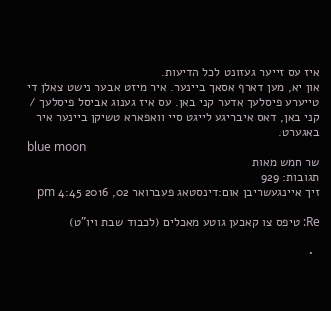איז עס זייער געזונט לכל הדיעות.
און יא, מען דארף אסאך ביינער. איר מיזט אבער נישט צאלן די טייערע פיסלעך אדער קני באן. עס איז גענוג אביסל פיסלעך / קני באן, דאס איבריגע לייגט סיי וואפארא טשיקן ביינער איר באגערט.
blue moon
שר חמש מאות
תגובות: 929
זיך איינגעשריבן אום:דינסטאג פעברואר 02, 2016 4:45 pm

Re: טיפס צו קאכען גוטע מאכלים (לכבוד שבת ויו"ט)

  •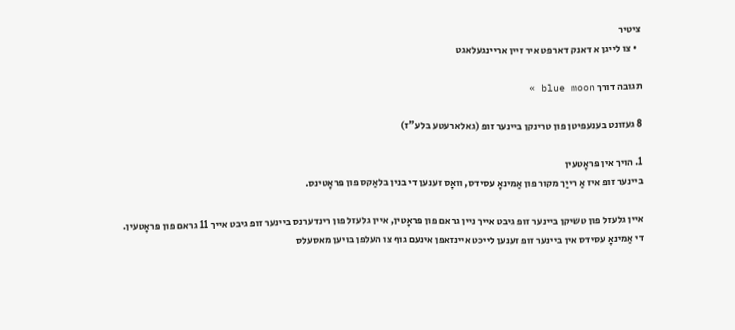ציטיר
  • צו לייגן א דאנק דארפט איר זיין אריינגעלאגט

תגובה דורך blue moon »

8 געזונט בענעפיטן פון טרינקן ביינער זופ (גאלארעטע בלע"ז)

1. הויך אין פּראָטעין
ביינער זופ איז אַ רייַך מקור פון אַמינאָ עסידס, וואָס זענען די בנין בלאַקס פון פּראָטינס.

איין גלעזל פון טשיקן ביינער זופ גיבט אייך ניין גראם פון פּראָטין, איין גלעזל פון רינדערנס ביינער זופ גיבט אייך 11 גראם פון פּראָטעין.
די אַמינאָ עסידס אין ביינער זופ זענען לייכט איינזאפן אינעם גוף צו העלפן בויען מאסעלס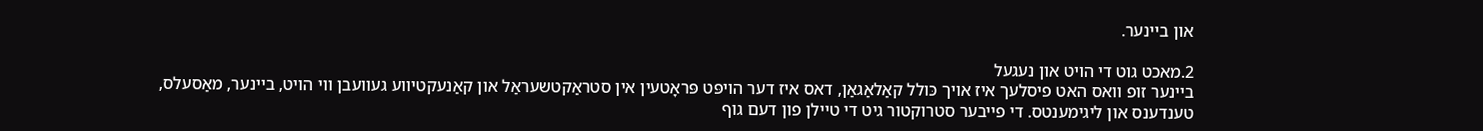און ביינער.

2.מאכט גוט די הויט און נעגעל
ביינער זופ וואס האט פיסלעך איז אויך כּולל קאַלאַגאַן, דאס איז דער הויפּט פּראָטעין אין סטראַקטשעראַל און קאַנעקטיווע געוועבן ווי הויט, ביינער, מאַסעלס, טענדענס און ליגימענטס. די פייבער סטרוקטור גיט די טיילן פון דעם גוף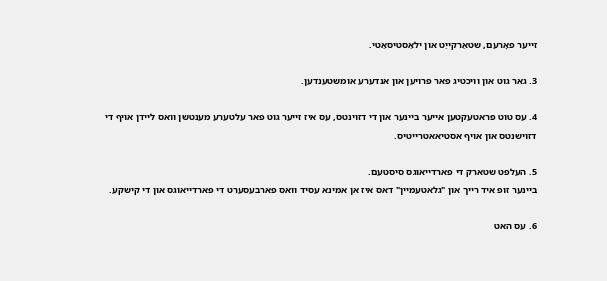זייער פאָרעם, שטאַרקייַט און ילאַסטיסאַטי.

3. גאר גוט און וויכטיג פאר פרויען און אנדערע אומשטענדען.

4. עס טוט פראטעקטען אייער ביינער און די דזוינטס, עס איז זייער גוט פאר עלטערע מענטשן וואס ליידן אויף די דזוישנטס און אויף אסטיאאטרייטיס.

5. העלפט שטארק די פארדייאוגס סיסטעם.
ביינער זופ איד רייך און "גלאטעמיין" דאס איז אן אמינא עסיד וואס פארבעסערט די פארדייאוגס און די קישקע.

6. עס האט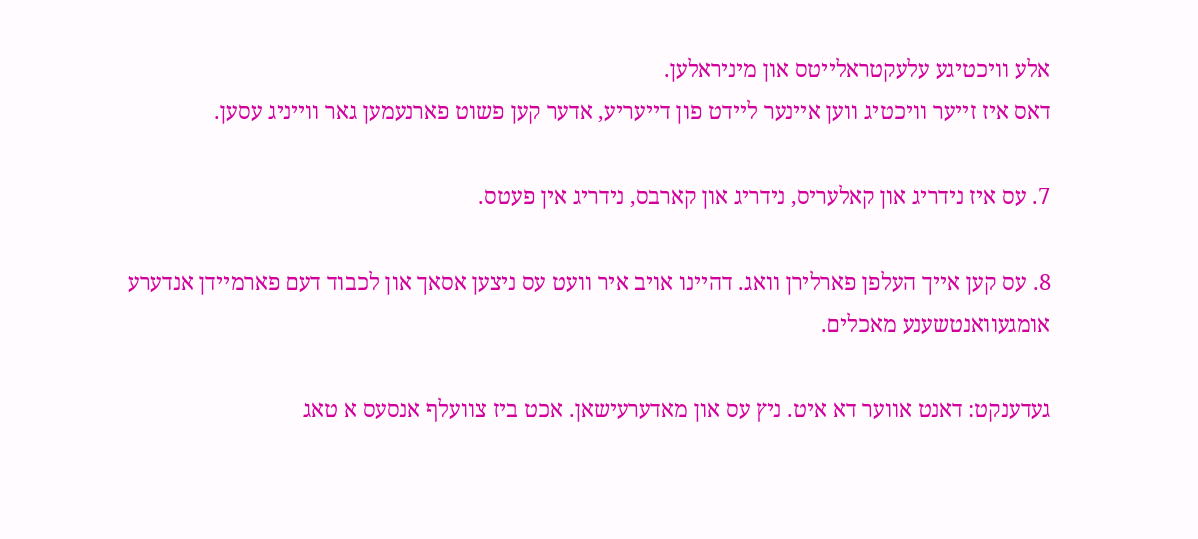אלע וויכטיגע עלעקטראלייטס און מיניראלען.
דאס איז זייער וויכטיג ווען איינער ליידט פון דייעריע, אדער קען פשוט פארנעמען גאר ווייניג עסען.

7. עס איז נידריג און קאלעריס, נידריג און קארבס, נידריג אין פעטס.

8. עס קען אייך העלפן פארלירן וואג. דהיינו אויב איר וועט עס ניצען אסאך און לכבוד דעם פארמיידן אנדערע אומגעוואנטשענע מאכלים.

געדענקט: דאנט אווער דא איט. ניץ עס און מאדערעישאן. אכט ביז צוועלף אנסעס א טאג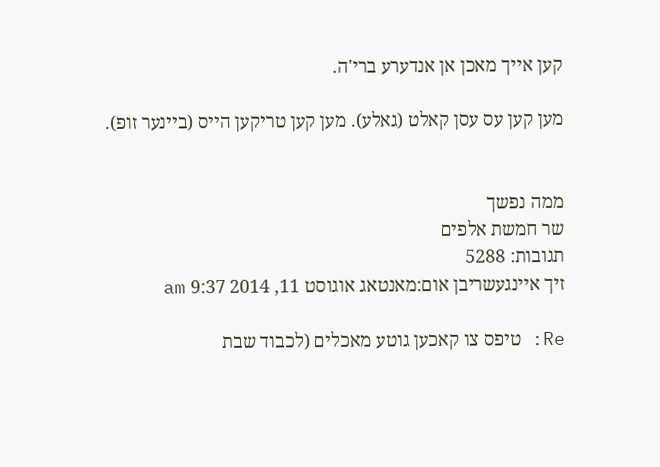קען אייך מאכן אן אנדערע ברי'ה.

מען קען עס עסן קאלט (גאלע). מען קען טריקען הייס (ביינער זופ).


ממה נפשך
שר חמשת אלפים
תגובות: 5288
זיך איינגעשריבן אום:מאנטאג אוגוסט 11, 2014 9:37 am

Re: טיפס צו קאכען גוטע מאכלים (לכבוד שבת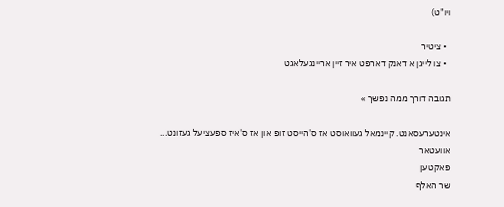ויו"ט)

  • ציטיר
  • צו לייגן א דאנק דארפט איר זיין אריינגעלאגט

תגובה דורך ממה נפשך »

אינטערעסאנט. קיינמאל געוואוסט אז ס'הייסט זופ און אז ס'איז ספעציעל געזונט...
אוועטאר
פאקטען
שר האלף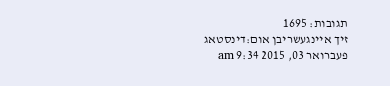תגובות: 1695
זיך איינגעשריבן אום:דינסטאג פעברואר 03, 2015 9:34 am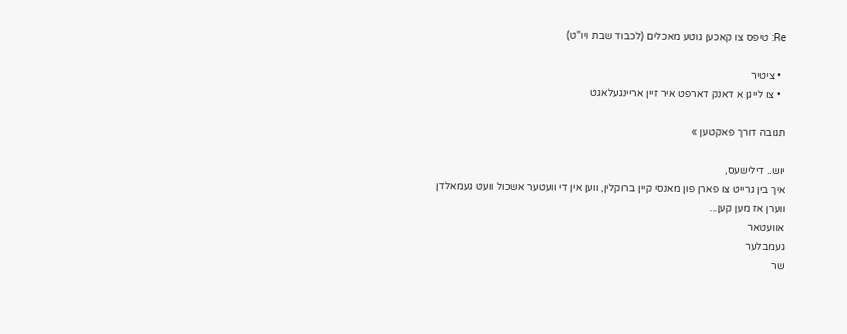Re: טיפס צו קאכען גוטע מאכלים (לכבוד שבת ויו"ט)

  • ציטיר
  • צו לייגן א דאנק דארפט איר זיין אריינגעלאגט

תגובה דורך פאקטען »

יוש.. דילישעס,
איך בין גרייט צו פארן פון מאנסי קיין ברוקלין, ווען אין די וועטער אשכול וועט געמאלדן ווערן אז מען קען...
אוועטאר
געמבלער
שר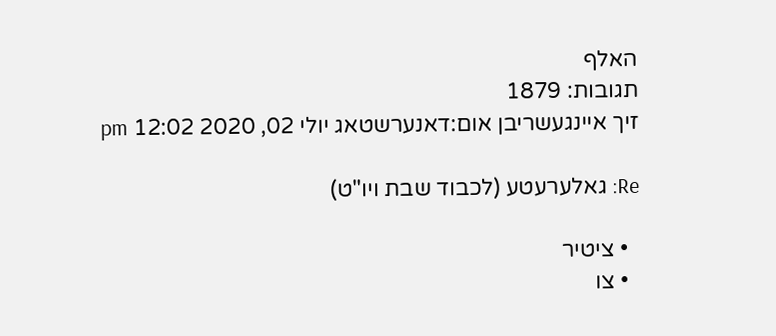האלף
תגובות: 1879
זיך איינגעשריבן אום:דאנערשטאג יולי 02, 2020 12:02 pm

Re: גאלערעטע (לכבוד שבת ויו"ט)

  • ציטיר
  • צו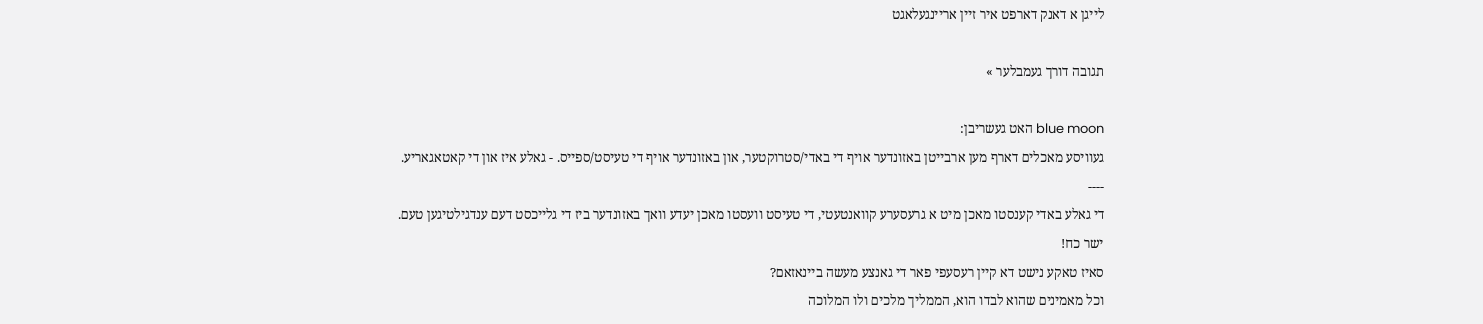לייגן א דאנק דארפט איר זיין אריינגעלאגט

תגובה דורך געמבלער »

blue moon האט געשריבן:
געוויסע מאכלים דארף מען ארבייטן באזונדער אויף די באדי/סטרוקטער, און באזונדער אויף די טעיסט/ספייס. - גאלע איז און די קאטאגאריע.
----
די גאלע באדי קענסטו מאכן מיט א גרעסערע קוואנטעטי, די טעיסט וועסטו מאכן יעדע וואך באזונדער ביז די גלייכסט דעם ענדגילטיגען טעם.
ישר כח!
סאיז טאקע נישט דא קיין רעסעפי פאר די גאנצע מעשה ביינאזאם?
וכל מאמינים שהוא לבדו הוא, הממליך מלכים ולו המלוכה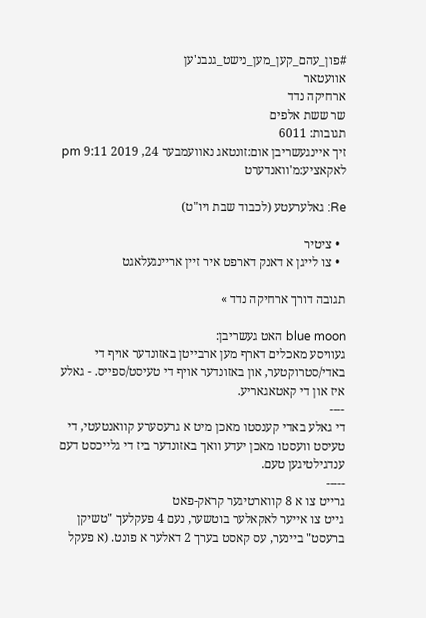#פון_עהם_קען_מען_נישט_גנבנ'ען
אוועטאר
ארחיקה נדד
שר ששת אלפים
תגובות: 6011
זיך איינגעשריבן אום:זונטאג נאוועמבער 24, 2019 9:11 pm
לאקאציע:מ'וואנדערט

Re: גאלערעטע (לכבוד שבת ויו"ט)

  • ציטיר
  • צו לייגן א דאנק דארפט איר זיין אריינגעלאגט

תגובה דורך ארחיקה נדד »

blue moon האט געשריבן:
געוויסע מאכלים דארף מען ארבייטן באזונדער אויף די באדי/סטרוקטער, און באזונדער אויף די טעיסט/ספייס. - גאלע איז און די קאטאגאריע.
----
די גאלע באדי קענסטו מאכן מיט א גרעסערע קוואנטעטי, די טעיסט וועסטו מאכן יעדע וואך באזונדער ביז די גלייכסט דעם ענדגילטיגען טעם.
-----
גרייט צו א 8 קווארטיגער קראק-פאט
גייט צו אייער לאקאלער בוטשער, נעם 4 פעקלעך "טשיקן ברעסט" ביינער, עס קאסט בערך 2 דאלער א פונט. (א פעקל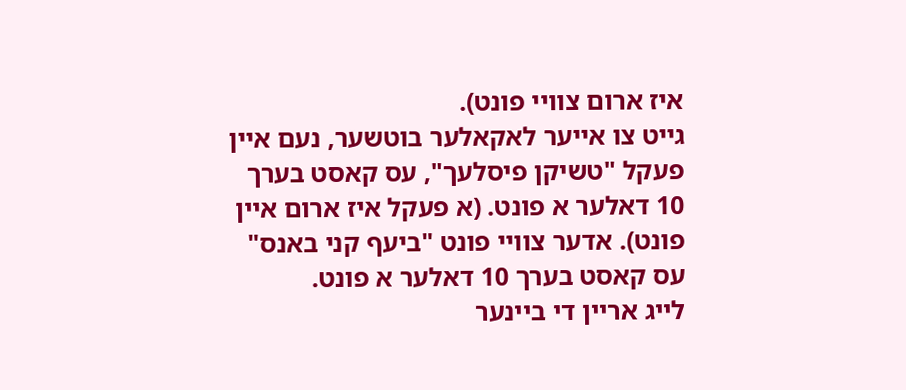איז ארום צוויי פונט).
גייט צו אייער לאקאלער בוטשער, נעם איין פעקל "טשיקן פיסלעך", עס קאסט בערך 10 דאלער א פונט. (א פעקל איז ארום איין פונט). אדער צוויי פונט "ביעף קני באנס" עס קאסט בערך 10 דאלער א פונט.
לייג אריין די ביינער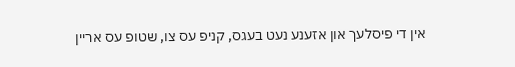אין די פיסלעך און אזענע נעט בעגס, קניפ עס צו, שטופ עס אריין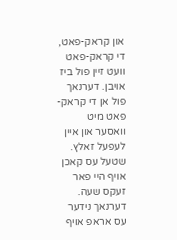און קראק-פאט, די קראק-פאט וועט זיין פול ביז אויבן. דערנאך פול אן די קראק-פאט מיט וואסער און איין לעפעל זאלץ.
שטעל עס קאכן אויף היי פאר זעקס שעה. דערנאך נידער עס אראפ אויף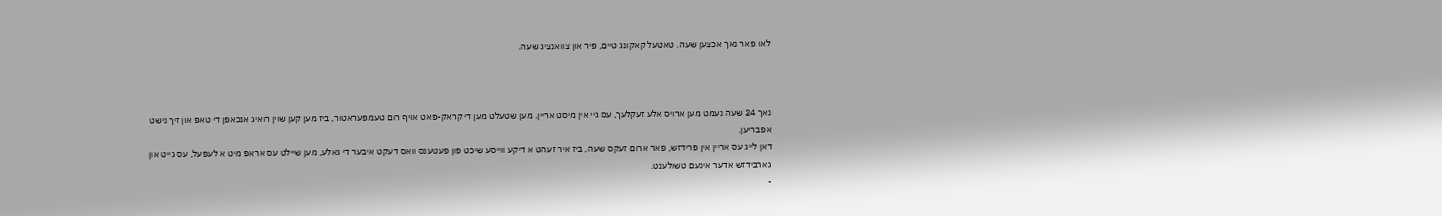לאו פאר נאך אכצען שעה. טאטעל קאקונג טיים, פיר און צוואנציג שעה.



נאך 24 שעה נעמט מען ארויס אלע זעקלעך, עס גיי אין מיסט אריין. מען שטעלט מען די קראק-פאט אויף רום טעמפעראטור, ביז מען קען שוין רואיג אנכאפן די טאפ און זיך נישט אפבריען.
דאן לייג עס אריין אין פרידזש, פאר ארום זעקס שעה, ביז איר זעהט א דיקע ווייסע שיכט פון פעטענס וואס דעקט איבער די גאלע, מען שיילט עס אראפ מיט א לעפעל, עס גייט און גארבידזש אדער אינעם טשולענט.
-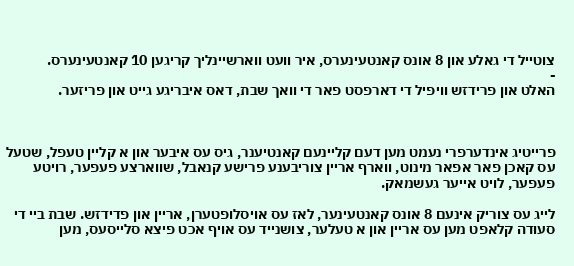צוטייל די גאלע און 8 אונס קאנטעינערס, איר וועט ווארשיינליך קריגען 10 קאנטעינערס.
-
האלט און פרידזש וויפיל די דארפסט פאר די וואך שבת, דאס איבריגע גייט און פריזער.



פרייטיג אינדערפרי נעמט מען דעם קליינעם קאנטיענר, גיס עס איבער און א קליין טעפל, שטעל עס קאכן פאר אפאר מינוט, ווארף אריין צוריבענע פרישע קנאבל, שווארצע פעפער, רויטע פעפער, לויט אייער געשמאק.

לייג עס צוריק אינעם 8 אונס קאנטעינער, לאז עס אויסלופטערן, אריין און פדידזש. שבת ביי די סעודה קלאפט מען עס אריין און א טעלער, צושנייד עס אויף אכט פיצא סלייסעס, מען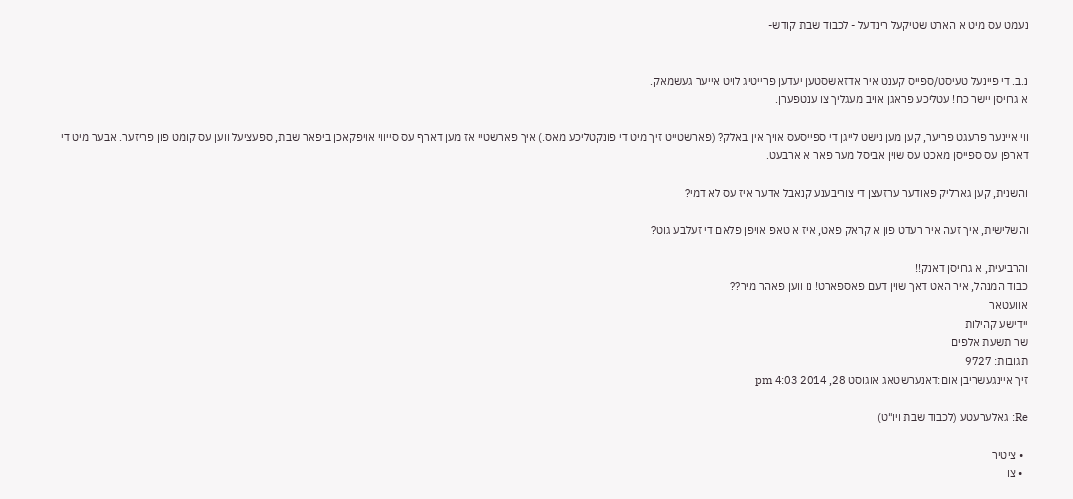נעמט עס מיט א הארט שטיקעל רינדעל - לכבוד שבת קודש-


נ.ב. די פיינעל טעיסט/ספייס קענט איר אדזאשסטען יעדען פרייטיג לויט אייער געשמאק.
א גרויסן יישר כח! עטליכע פראגן אויב מעגליך צו ענטפערן.

ווי איינער פרעגט פריער, קען מען נישט לייגן די ספייסעס אויך אין באלק? (פארשטייט זיך מיט די פונקטליכע מאס.) איך פארשטיי אז מען דארף עס סייווי אויפקאכן ביפאר שבת, ספעציעל ווען עס קומט פון פריזער. אבער מיט די דארפן עס ספייסן מאכט עס שוין אביסל מער פאר א ארבעט.

והשנית, קען גארליק פאודער ערזעצן די צוריבענע קנאבל אדער איז עס לא דמי?

והשלישית, איך זעה איר רעדט פון א קראק פאט, איז א טאפ אויפן פלאם די זעלבע גוט?

והרביעית, א גרויסן דאנק!!
כבוד המנהל, איר האט דאך שוין דעם פאספארט! נו ווען פאהר מיר??
אוועטאר
יידישע קהילות
שר תשעת אלפים
תגובות: 9727
זיך איינגעשריבן אום:דאנערשטאג אוגוסט 28, 2014 4:03 pm

Re: גאלערעטע (לכבוד שבת ויו"ט)

  • ציטיר
  • צו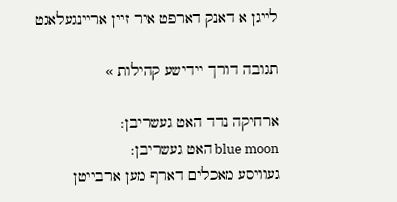לייגן א דאנק דארפט איר זיין אריינגעלאגט

תגובה דורך יידישע קהילות »

ארחיקה נדד האט געשריבן:
blue moon האט געשריבן:
געוויסע מאכלים דארף מען ארבייטן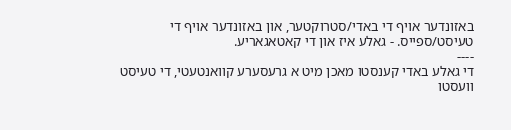באזונדער אויף די באדי/סטרוקטער, און באזונדער אויף די טעיסט/ספייס. - גאלע איז און די קאטאגאריע.
----
די גאלע באדי קענסטו מאכן מיט א גרעסערע קוואנטעטי, די טעיסט וועסטו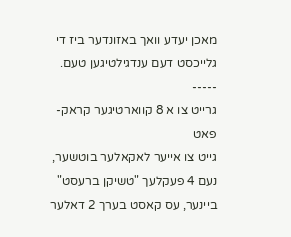מאכן יעדע וואך באזונדער ביז די גלייכסט דעם ענדגילטיגען טעם.
-----
גרייט צו א 8 קווארטיגער קראק-פאט
גייט צו אייער לאקאלער בוטשער, נעם 4 פעקלעך "טשיקן ברעסט" ביינער, עס קאסט בערך 2 דאלער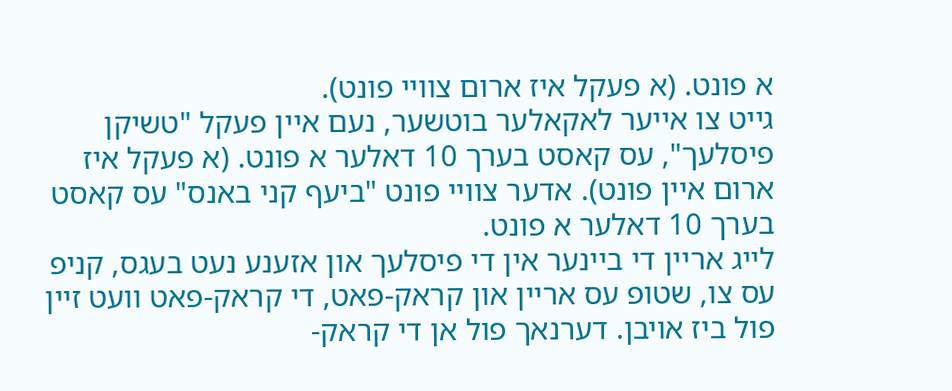א פונט. (א פעקל איז ארום צוויי פונט).
גייט צו אייער לאקאלער בוטשער, נעם איין פעקל "טשיקן פיסלעך", עס קאסט בערך 10 דאלער א פונט. (א פעקל איז ארום איין פונט). אדער צוויי פונט "ביעף קני באנס" עס קאסט בערך 10 דאלער א פונט.
לייג אריין די ביינער אין די פיסלעך און אזענע נעט בעגס, קניפ עס צו, שטופ עס אריין און קראק-פאט, די קראק-פאט וועט זיין פול ביז אויבן. דערנאך פול אן די קראק-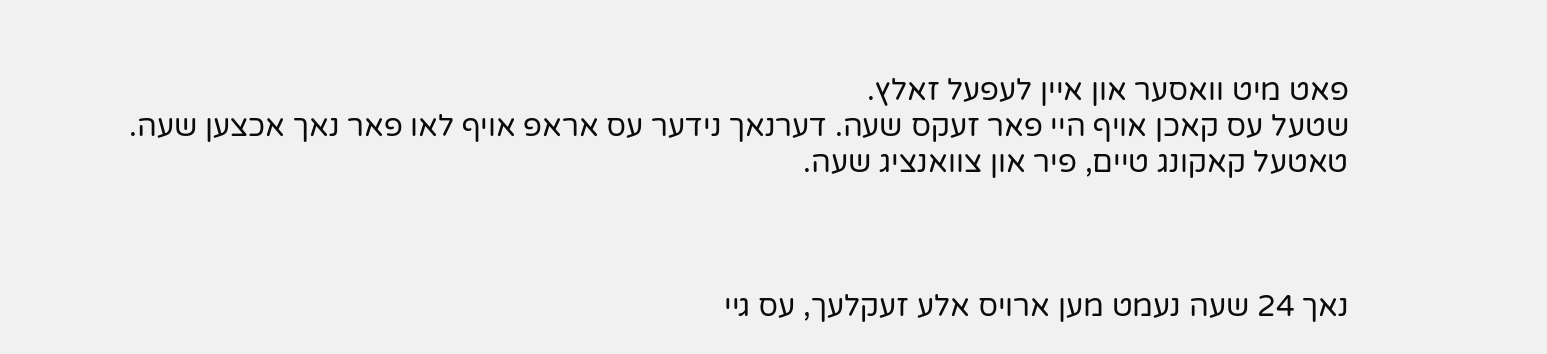פאט מיט וואסער און איין לעפעל זאלץ.
שטעל עס קאכן אויף היי פאר זעקס שעה. דערנאך נידער עס אראפ אויף לאו פאר נאך אכצען שעה. טאטעל קאקונג טיים, פיר און צוואנציג שעה.



נאך 24 שעה נעמט מען ארויס אלע זעקלעך, עס גיי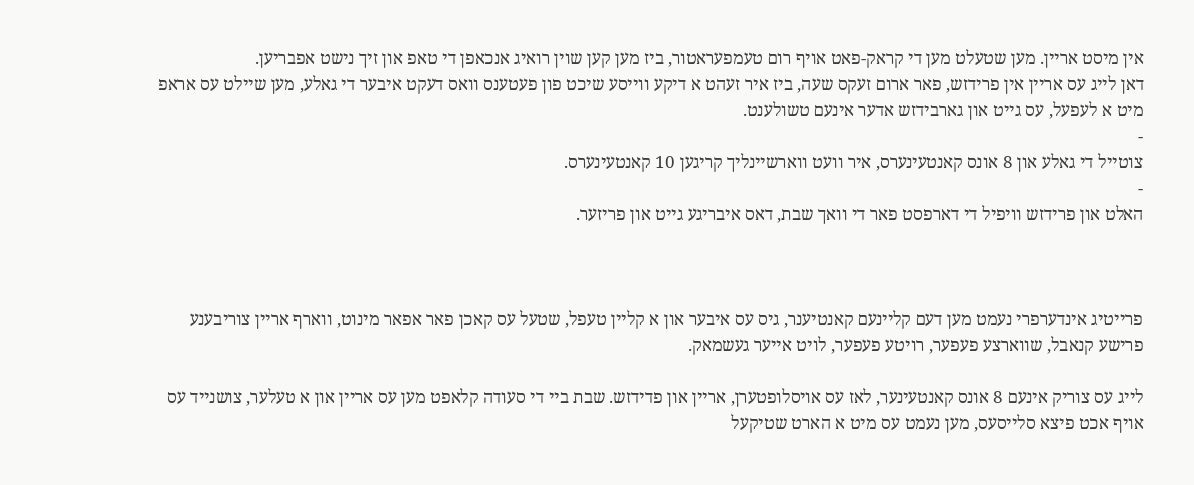אין מיסט אריין. מען שטעלט מען די קראק-פאט אויף רום טעמפעראטור, ביז מען קען שוין רואיג אנכאפן די טאפ און זיך נישט אפבריען.
דאן לייג עס אריין אין פרידזש, פאר ארום זעקס שעה, ביז איר זעהט א דיקע ווייסע שיכט פון פעטענס וואס דעקט איבער די גאלע, מען שיילט עס אראפ מיט א לעפעל, עס גייט און גארבידזש אדער אינעם טשולענט.
-
צוטייל די גאלע און 8 אונס קאנטעינערס, איר וועט ווארשיינליך קריגען 10 קאנטעינערס.
-
האלט און פרידזש וויפיל די דארפסט פאר די וואך שבת, דאס איבריגע גייט און פריזער.



פרייטיג אינדערפרי נעמט מען דעם קליינעם קאנטיענר, גיס עס איבער און א קליין טעפל, שטעל עס קאכן פאר אפאר מינוט, ווארף אריין צוריבענע פרישע קנאבל, שווארצע פעפער, רויטע פעפער, לויט אייער געשמאק.

לייג עס צוריק אינעם 8 אונס קאנטעינער, לאז עס אויסלופטערן, אריין און פדידזש. שבת ביי די סעודה קלאפט מען עס אריין און א טעלער, צושנייד עס אויף אכט פיצא סלייסעס, מען נעמט עס מיט א הארט שטיקעל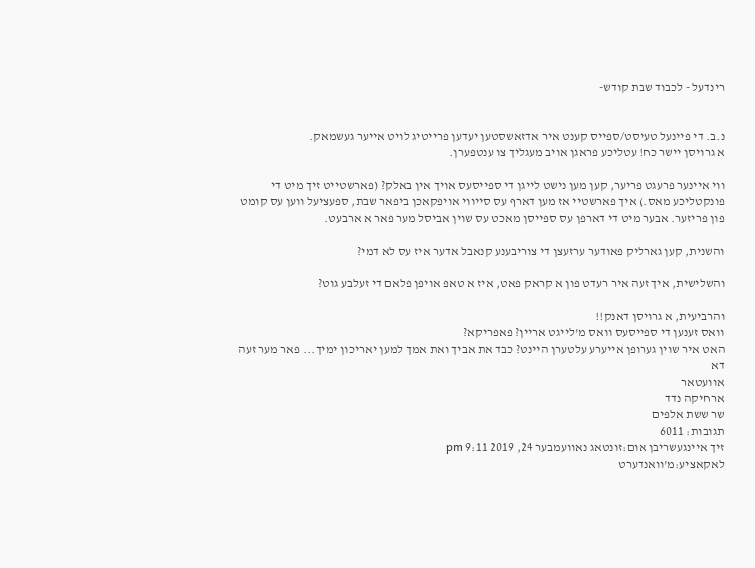רינדעל - לכבוד שבת קודש-


נ.ב. די פיינעל טעיסט/ספייס קענט איר אדזאשסטען יעדען פרייטיג לויט אייער געשמאק.
א גרויסן יישר כח! עטליכע פראגן אויב מעגליך צו ענטפערן.

ווי איינער פרעגט פריער, קען מען נישט לייגן די ספייסעס אויך אין באלק? (פארשטייט זיך מיט די פונקטליכע מאס.) איך פארשטיי אז מען דארף עס סייווי אויפקאכן ביפאר שבת, ספעציעל ווען עס קומט פון פריזער. אבער מיט די דארפן עס ספייסן מאכט עס שוין אביסל מער פאר א ארבעט.

והשנית, קען גארליק פאודער ערזעצן די צוריבענע קנאבל אדער איז עס לא דמי?

והשלישית, איך זעה איר רעדט פון א קראק פאט, איז א טאפ אויפן פלאם די זעלבע גוט?

והרביעית, א גרויסן דאנק!!
וואס זענען די ספייסעס וואס מ'לייגט אריין? פאפריקא?
האט איר שוין גערופן אייערע עלטערן היינט? כבד את אביך ואת אמך למען יאריכון ימיך... פאר מער זעה דא
אוועטאר
ארחיקה נדד
שר ששת אלפים
תגובות: 6011
זיך איינגעשריבן אום:זונטאג נאוועמבער 24, 2019 9:11 pm
לאקאציע:מ'וואנדערט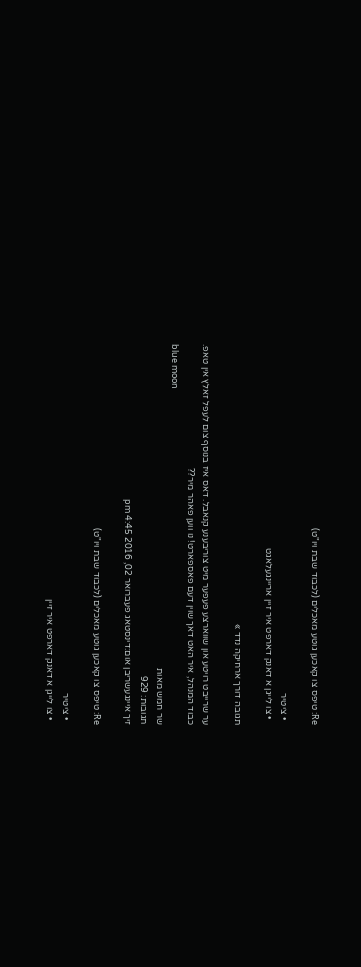Re: טיפס צו קאכען גוטע מאכלים (לכבוד שבת ויו"ט)

  • ציטיר
  • צו לייגן א דאנק דארפט איר זיין אריינגעלאגט

תגובה דורך ארחיקה נדד »

ער שרייבט רויטע און שווארצע פעפער מיט צוריבענע קנאבל. דאס איז בנוסף צום לעפל זאלץ אין טאפ.
כבוד המנהל, איר האט דאך שוין דעם פאספארט! נו ווען פאהר מיר??
blue moon
שר חמש מאות
תגובות: 929
זיך איינגעשריבן אום:דינסטאג פעברואר 02, 2016 4:45 pm

Re: טיפס צו קאכען גוטע מאכלים (לכבוד שבת ויו"ט)

  • ציטיר
  • צו לייגן א דאנק דארפט איר זיין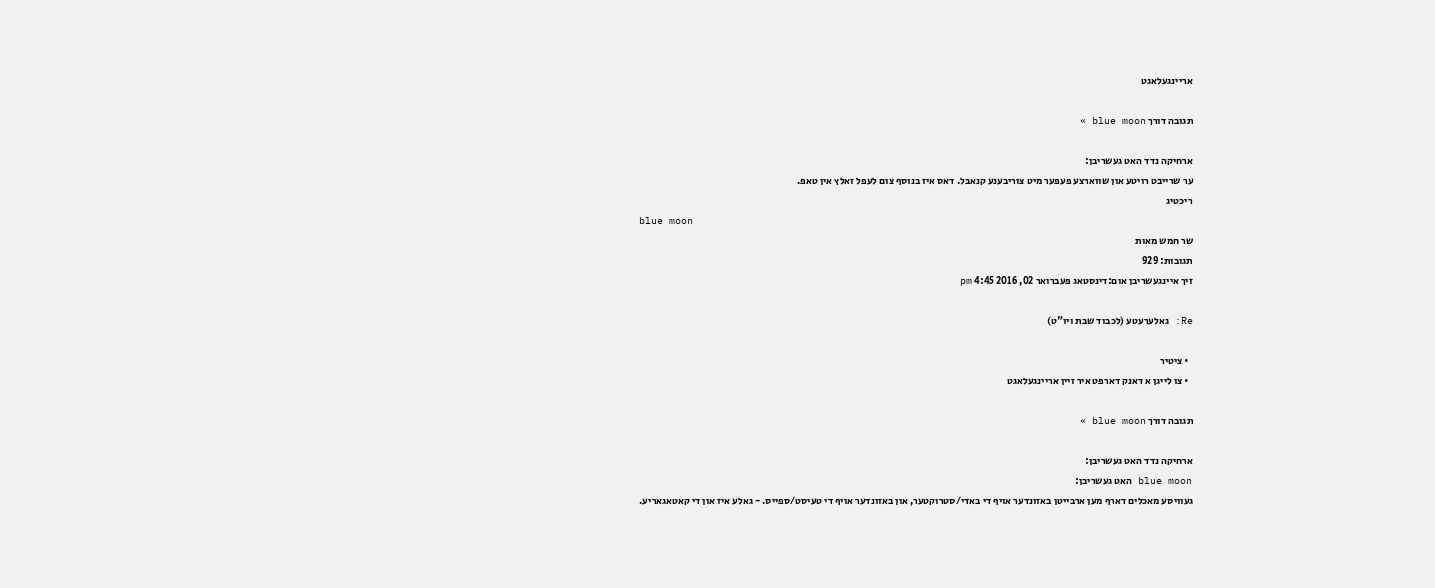אריינגעלאגט

תגובה דורך blue moon »

ארחיקה נדד האט געשריבן:
ער שרייבט רויטע און שווארצע פעפער מיט צוריבענע קנאבל. דאס איז בנוסף צום לעפל זאלץ אין טאפ.
ריכטיג
blue moon
שר חמש מאות
תגובות: 929
זיך איינגעשריבן אום:דינסטאג פעברואר 02, 2016 4:45 pm

Re: גאלערעטע (לכבוד שבת ויו"ט)

  • ציטיר
  • צו לייגן א דאנק דארפט איר זיין אריינגעלאגט

תגובה דורך blue moon »

ארחיקה נדד האט געשריבן:
blue moon האט געשריבן:
געוויסע מאכלים דארף מען ארבייטן באזונדער אויף די באדי/סטרוקטער, און באזונדער אויף די טעיסט/ספייס. - גאלע איז און די קאטאגאריע.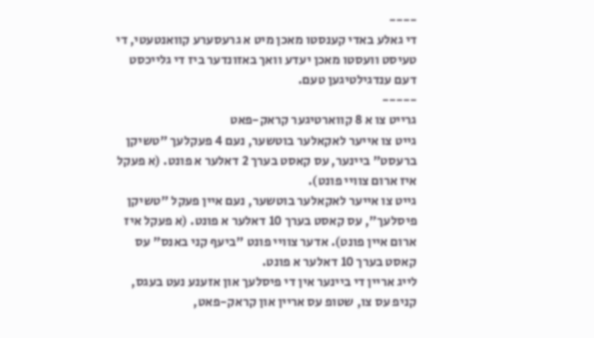----
די גאלע באדי קענסטו מאכן מיט א גרעסערע קוואנטעטי, די טעיסט וועסטו מאכן יעדע וואך באזונדער ביז די גלייכסט דעם ענדגילטיגען טעם.
-----
גרייט צו א 8 קווארטיגער קראק-פאט
גייט צו אייער לאקאלער בוטשער, נעם 4 פעקלעך "טשיקן ברעסט" ביינער, עס קאסט בערך 2 דאלער א פונט. (א פעקל איז ארום צוויי פונט).
גייט צו אייער לאקאלער בוטשער, נעם איין פעקל "טשיקן פיסלעך", עס קאסט בערך 10 דאלער א פונט. (א פעקל איז ארום איין פונט). אדער צוויי פונט "ביעף קני באנס" עס קאסט בערך 10 דאלער א פונט.
לייג אריין די ביינער אין די פיסלעך און אזענע נעט בעגס, קניפ עס צו, שטופ עס אריין און קראק-פאט,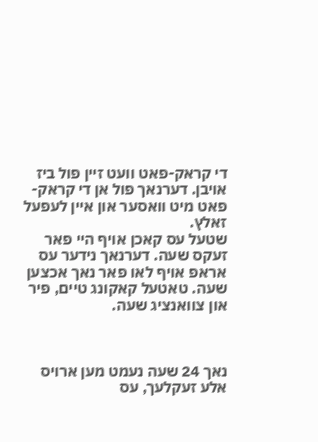די קראק-פאט וועט זיין פול ביז אויבן. דערנאך פול אן די קראק-פאט מיט וואסער און איין לעפעל זאלץ.
שטעל עס קאכן אויף היי פאר זעקס שעה. דערנאך נידער עס אראפ אויף לאו פאר נאך אכצען שעה. טאטעל קאקונג טיים, פיר און צוואנציג שעה.



נאך 24 שעה נעמט מען ארויס אלע זעקלעך, עס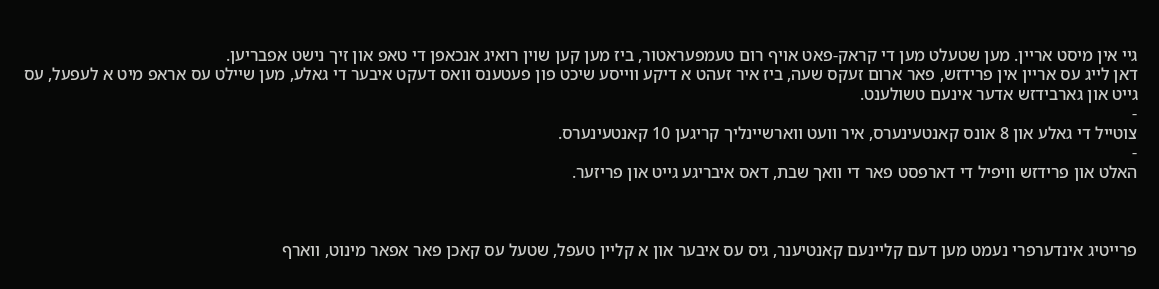גיי אין מיסט אריין. מען שטעלט מען די קראק-פאט אויף רום טעמפעראטור, ביז מען קען שוין רואיג אנכאפן די טאפ און זיך נישט אפבריען.
דאן לייג עס אריין אין פרידזש, פאר ארום זעקס שעה, ביז איר זעהט א דיקע ווייסע שיכט פון פעטענס וואס דעקט איבער די גאלע, מען שיילט עס אראפ מיט א לעפעל, עס גייט און גארבידזש אדער אינעם טשולענט.
-
צוטייל די גאלע און 8 אונס קאנטעינערס, איר וועט ווארשיינליך קריגען 10 קאנטעינערס.
-
האלט און פרידזש וויפיל די דארפסט פאר די וואך שבת, דאס איבריגע גייט און פריזער.



פרייטיג אינדערפרי נעמט מען דעם קליינעם קאנטיענר, גיס עס איבער און א קליין טעפל, שטעל עס קאכן פאר אפאר מינוט, ווארף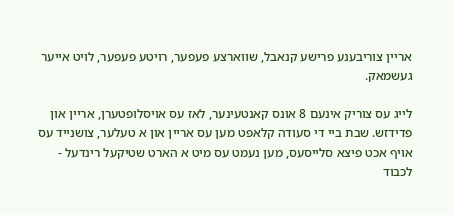אריין צוריבענע פרישע קנאבל, שווארצע פעפער, רויטע פעפער, לויט אייער געשמאק.

לייג עס צוריק אינעם 8 אונס קאנטעינער, לאז עס אויסלופטערן, אריין און פדידזש. שבת ביי די סעודה קלאפט מען עס אריין און א טעלער, צושנייד עס אויף אכט פיצא סלייסעס, מען נעמט עס מיט א הארט שטיקעל רינדעל - לכבוד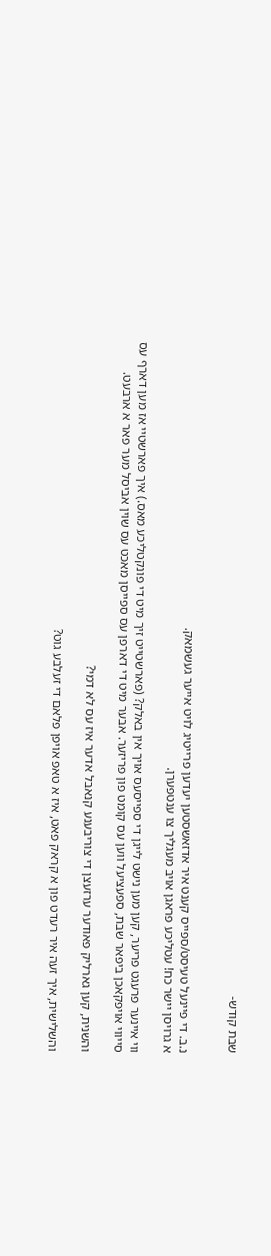שבת קודש-


נ.ב. די פיינעל טעיסט/ספייס קענט איר אדזאשסטען יעדען פרייטיג לויט אייער געשמאק.
א גרויסן יישר כח! עטליכע פראגן אויב מעגליך צו ענטפערן.

ווי איינער פרעגט פריער, קען מען נישט לייגן די ספייסעס אויך אין באלק? (פארשטייט זיך מיט די פונקטליכע מאס.) איך פארשטיי אז מען דארף עס סייווי אויפקאכן ביפאר שבת, ספעציעל ווען עס קומט פון פריזער. אבער מיט די דארפן עס ספייסן מאכט עס שוין אביסל מער פאר א ארבעט.

והשנית, קען גארליק פאודער ערזעצן די צוריבענע קנאבל אדער איז עס לא דמי?

והשלישית, איך זעה איר רעדט פון א קראק פאט, איז א טאפ אויפן פלאם די זעלבע גוט?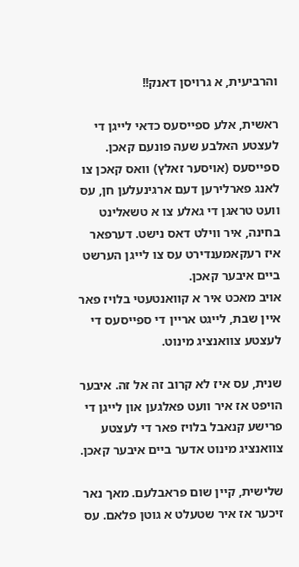והרביעית, א גרויסן דאנק!!

ראשית, אלע ספייסעס כדאי לייגן די לעצטע האלבע שעה פונעם קאכן. ספייסעס (אויסער זאלץ) וואס קאכן צו לאנג פארלירען דעם ארגינעלען חן, עס וועט טראגן די גאלע צו א טשאלינט בחינה, איר ווילט דאס נישט. דערפאר איז רעקאמענדירט עס צו לייגן הערשט ביים איבער קאכן.
אויב מאכט איר א קוואנטעטי בלויז פאר איין שבת, לייגט אריין די ספייסעס די לעצטע צוואנציג מינוט.

שנית, עס איז לא קרוב זה אל זה. איבער הויפט אז איר וועט פאלגען און לייגן די פרישע קנאבל בלויז פאר די לעצטע צוואנציג מינוט אדער ביים איבער קאכן.

שלישית, קיין שום פראבלעם. מאך נאר זיכער אז איר שטעלט א גוטן פלאם. עס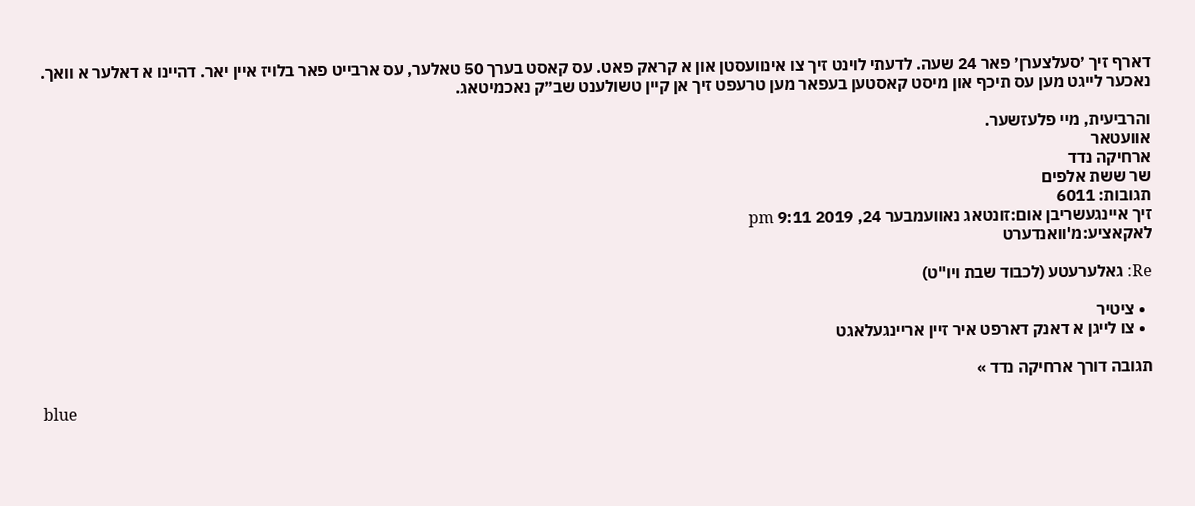דארף זיך ׳סעלצערן׳ פאר 24 שעה. לדעתי לוינט זיך צו אינוועסטן און א קראק פאט. עס קאסט בערך 50 טאלער, עס ארבייט פאר בלויז איין יאר. דהיינו א דאלער א וואך. נאכער לייגט מען עס תיכף און מיסט קאסטען בעפאר מען טרעפט זיך אן קיין טשולענט שב״ק נאכמיטאג.

והרביעית, מיי פלעזשער.
אוועטאר
ארחיקה נדד
שר ששת אלפים
תגובות: 6011
זיך איינגעשריבן אום:זונטאג נאוועמבער 24, 2019 9:11 pm
לאקאציע:מ'וואנדערט

Re: גאלערעטע (לכבוד שבת ויו"ט)

  • ציטיר
  • צו לייגן א דאנק דארפט איר זיין אריינגעלאגט

תגובה דורך ארחיקה נדד »

blue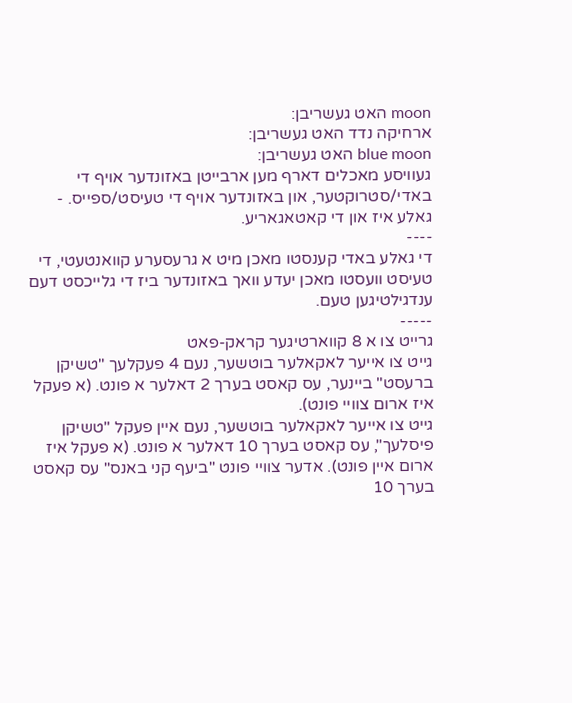moon האט געשריבן:
ארחיקה נדד האט געשריבן:
blue moon האט געשריבן:
געוויסע מאכלים דארף מען ארבייטן באזונדער אויף די באדי/סטרוקטער, און באזונדער אויף די טעיסט/ספייס. - גאלע איז און די קאטאגאריע.
----
די גאלע באדי קענסטו מאכן מיט א גרעסערע קוואנטעטי, די טעיסט וועסטו מאכן יעדע וואך באזונדער ביז די גלייכסט דעם ענדגילטיגען טעם.
-----
גרייט צו א 8 קווארטיגער קראק-פאט
גייט צו אייער לאקאלער בוטשער, נעם 4 פעקלעך "טשיקן ברעסט" ביינער, עס קאסט בערך 2 דאלער א פונט. (א פעקל איז ארום צוויי פונט).
גייט צו אייער לאקאלער בוטשער, נעם איין פעקל "טשיקן פיסלעך", עס קאסט בערך 10 דאלער א פונט. (א פעקל איז ארום איין פונט). אדער צוויי פונט "ביעף קני באנס" עס קאסט בערך 10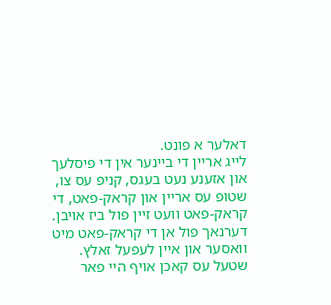דאלער א פונט.
לייג אריין די ביינער אין די פיסלעך און אזענע נעט בעגס, קניפ עס צו, שטופ עס אריין און קראק-פאט, די קראק-פאט וועט זיין פול ביז אויבן. דערנאך פול אן די קראק-פאט מיט וואסער און איין לעפעל זאלץ.
שטעל עס קאכן אויף היי פאר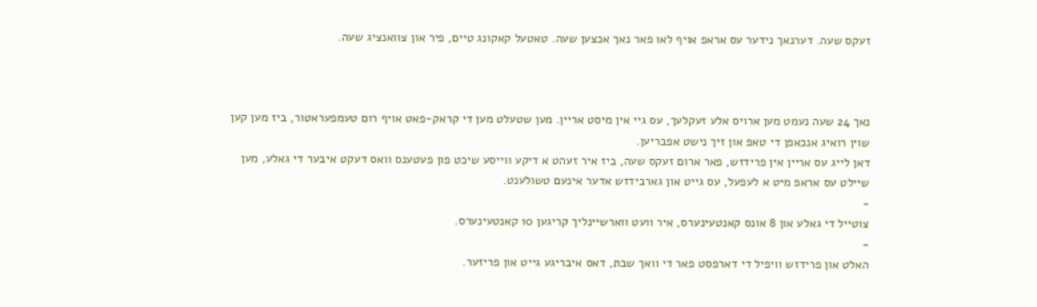זעקס שעה. דערנאך נידער עס אראפ אויף לאו פאר נאך אכצען שעה. טאטעל קאקונג טיים, פיר און צוואנציג שעה.



נאך 24 שעה נעמט מען ארויס אלע זעקלעך, עס גיי אין מיסט אריין. מען שטעלט מען די קראק-פאט אויף רום טעמפעראטור, ביז מען קען שוין רואיג אנכאפן די טאפ און זיך נישט אפבריען.
דאן לייג עס אריין אין פרידזש, פאר ארום זעקס שעה, ביז איר זעהט א דיקע ווייסע שיכט פון פעטענס וואס דעקט איבער די גאלע, מען שיילט עס אראפ מיט א לעפעל, עס גייט און גארבידזש אדער אינעם טשולענט.
-
צוטייל די גאלע און 8 אונס קאנטעינערס, איר וועט ווארשיינליך קריגען 10 קאנטעינערס.
-
האלט און פרידזש וויפיל די דארפסט פאר די וואך שבת, דאס איבריגע גייט און פריזער.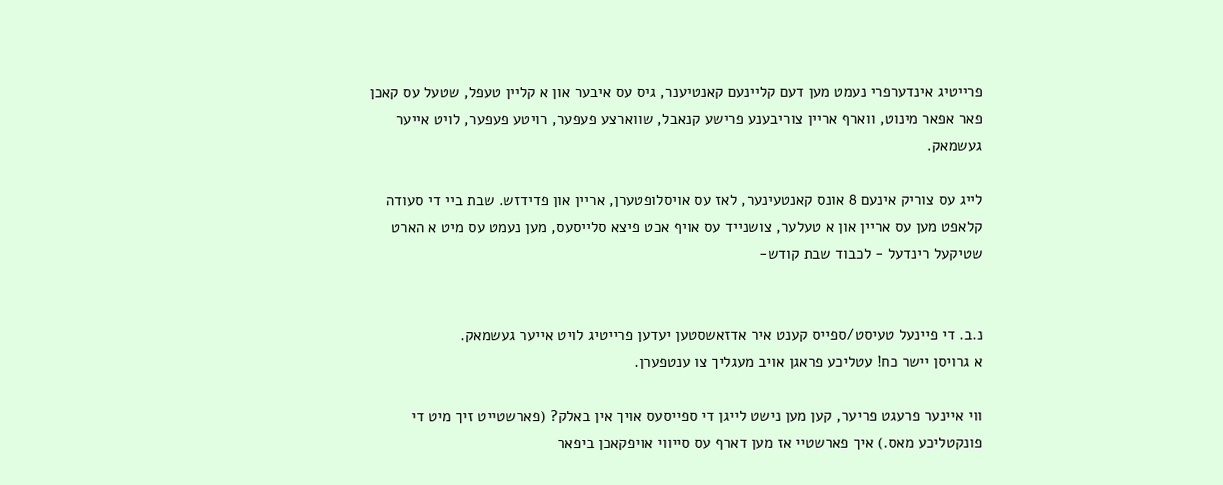פרייטיג אינדערפרי נעמט מען דעם קליינעם קאנטיענר, גיס עס איבער און א קליין טעפל, שטעל עס קאכן פאר אפאר מינוט, ווארף אריין צוריבענע פרישע קנאבל, שווארצע פעפער, רויטע פעפער, לויט אייער געשמאק.

לייג עס צוריק אינעם 8 אונס קאנטעינער, לאז עס אויסלופטערן, אריין און פדידזש. שבת ביי די סעודה קלאפט מען עס אריין און א טעלער, צושנייד עס אויף אכט פיצא סלייסעס, מען נעמט עס מיט א הארט שטיקעל רינדעל - לכבוד שבת קודש-


נ.ב. די פיינעל טעיסט/ספייס קענט איר אדזאשסטען יעדען פרייטיג לויט אייער געשמאק.
א גרויסן יישר כח! עטליכע פראגן אויב מעגליך צו ענטפערן.

ווי איינער פרעגט פריער, קען מען נישט לייגן די ספייסעס אויך אין באלק? (פארשטייט זיך מיט די פונקטליכע מאס.) איך פארשטיי אז מען דארף עס סייווי אויפקאכן ביפאר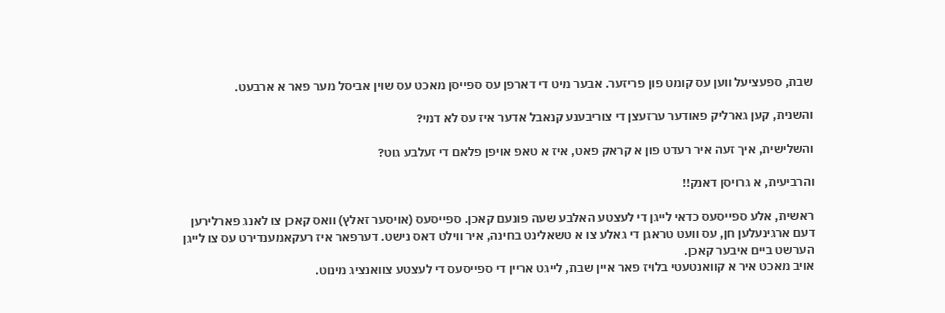שבת, ספעציעל ווען עס קומט פון פריזער. אבער מיט די דארפן עס ספייסן מאכט עס שוין אביסל מער פאר א ארבעט.

והשנית, קען גארליק פאודער ערזעצן די צוריבענע קנאבל אדער איז עס לא דמי?

והשלישית, איך זעה איר רעדט פון א קראק פאט, איז א טאפ אויפן פלאם די זעלבע גוט?

והרביעית, א גרויסן דאנק!!

ראשית, אלע ספייסעס כדאי לייגן די לעצטע האלבע שעה פונעם קאכן. ספייסעס (אויסער זאלץ) וואס קאכן צו לאנג פארלירען דעם ארגינעלען חן, עס וועט טראגן די גאלע צו א טשאלינט בחינה, איר ווילט דאס נישט. דערפאר איז רעקאמענדירט עס צו לייגן הערשט ביים איבער קאכן.
אויב מאכט איר א קוואנטעטי בלויז פאר איין שבת, לייגט אריין די ספייסעס די לעצטע צוואנציג מינוט.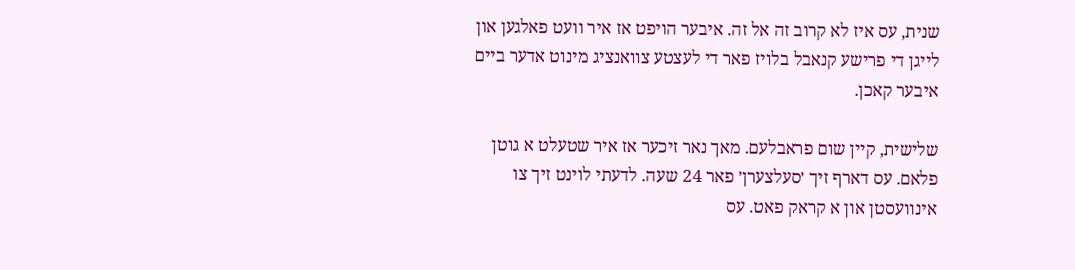שנית, עס איז לא קרוב זה אל זה. איבער הויפט אז איר וועט פאלגען און לייגן די פרישע קנאבל בלויז פאר די לעצטע צוואנציג מינוט אדער ביים איבער קאכן.

שלישית, קיין שום פראבלעם. מאך נאר זיכער אז איר שטעלט א גוטן פלאם. עס דארף זיך ׳סעלצערן׳ פאר 24 שעה. לדעתי לוינט זיך צו אינוועסטן און א קראק פאט. עס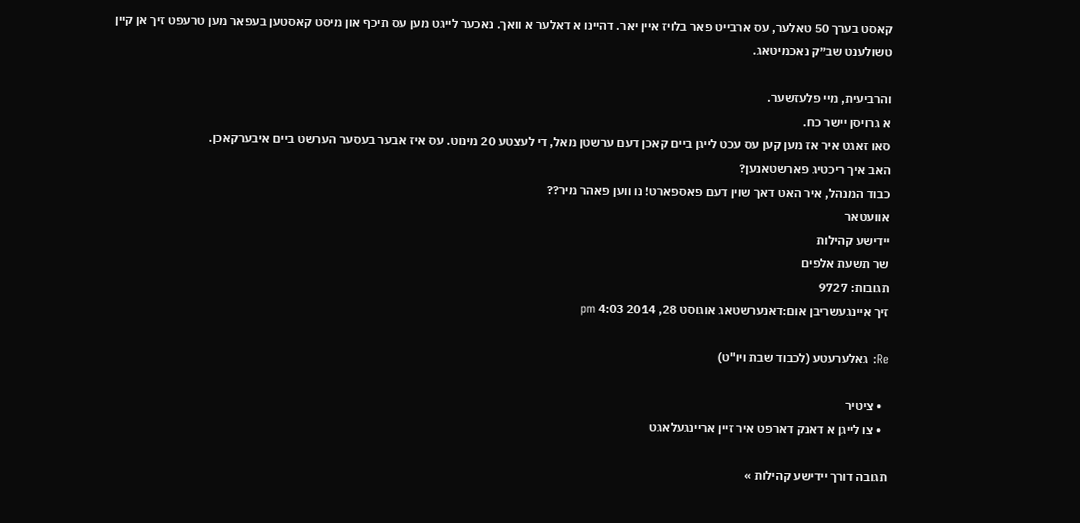קאסט בערך 50 טאלער, עס ארבייט פאר בלויז איין יאר. דהיינו א דאלער א וואך. נאכער לייגט מען עס תיכף און מיסט קאסטען בעפאר מען טרעפט זיך אן קיין טשולענט שב״ק נאכמיטאג.

והרביעית, מיי פלעזשער.
א גרויסן יישר כח.
סאו זאגט איר אז מען קען עס עכט לייגן ביים קאכן דעם ערשטן מאל, די לעצטע 20 מינוט. עס איז אבער בעסער הערשט ביים איבערקאכן.
האב איך ריכטיג פארשטאנען?
כבוד המנהל, איר האט דאך שוין דעם פאספארט! נו ווען פאהר מיר??
אוועטאר
יידישע קהילות
שר תשעת אלפים
תגובות: 9727
זיך איינגעשריבן אום:דאנערשטאג אוגוסט 28, 2014 4:03 pm

Re: גאלערעטע (לכבוד שבת ויו"ט)

  • ציטיר
  • צו לייגן א דאנק דארפט איר זיין אריינגעלאגט

תגובה דורך יידישע קהילות »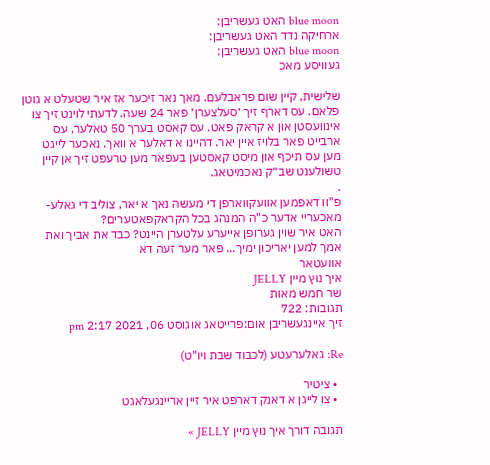blue moon האט געשריבן:
ארחיקה נדד האט געשריבן:
blue moon האט געשריבן:
געוויסע מאכ

שלישית, קיין שום פראבלעם. מאך נאר זיכער אז איר שטעלט א גוטן פלאם. עס דארף זיך ׳סעלצערן׳ פאר 24 שעה. לדעתי לוינט זיך צו אינוועסטן און א קראק פאט. עס קאסט בערך 50 טאלער, עס ארבייט פאר בלויז איין יאר. דהיינו א דאלער א וואך. נאכער לייגט מען עס תיכף און מיסט קאסטען בעפאר מען טרעפט זיך אן קיין טשולענט שב״ק נאכמיטאג.
.
פ"וו דאפמען אוועקווארפן די מעשה נאך א יאר, צוליב די גאלע-מאכעריי אדער כ"ה המנהג בכל הקראקפאטערים?
האט איר שוין גערופן אייערע עלטערן היינט? כבד את אביך ואת אמך למען יאריכון ימיך... פאר מער זעה דא
אוועטאר
איך נוץ מיין JELLY
שר חמש מאות
תגובות: 722
זיך איינגעשריבן אום:פרייטאג אוגוסט 06, 2021 2:17 pm

Re: גאלערעטע (לכבוד שבת ויו"ט)

  • ציטיר
  • צו לייגן א דאנק דארפט איר זיין אריינגעלאגט

תגובה דורך איך נוץ מיין JELLY »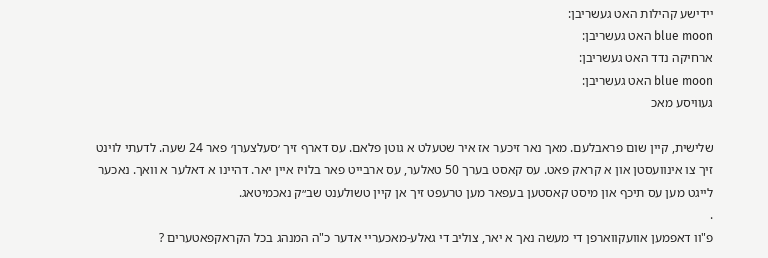יידישע קהילות האט געשריבן:
blue moon האט געשריבן:
ארחיקה נדד האט געשריבן:
blue moon האט געשריבן:
געוויסע מאכ

שלישית, קיין שום פראבלעם. מאך נאר זיכער אז איר שטעלט א גוטן פלאם. עס דארף זיך ׳סעלצערן׳ פאר 24 שעה. לדעתי לוינט זיך צו אינוועסטן און א קראק פאט. עס קאסט בערך 50 טאלער, עס ארבייט פאר בלויז איין יאר. דהיינו א דאלער א וואך. נאכער לייגט מען עס תיכף און מיסט קאסטען בעפאר מען טרעפט זיך אן קיין טשולענט שב״ק נאכמיטאג.
.
פ"וו דאפמען אוועקווארפן די מעשה נאך א יאר, צוליב די גאלע-מאכעריי אדער כ"ה המנהג בכל הקראקפאטערים ?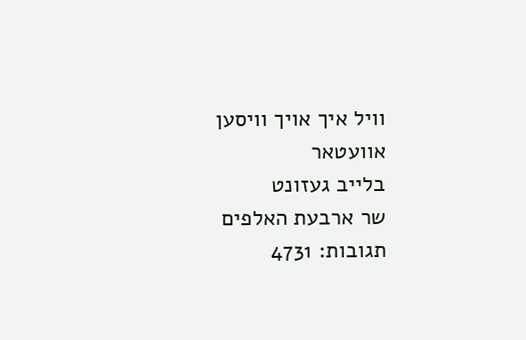וויל איך אויך וויסען
אוועטאר
בלייב געזונט
שר ארבעת האלפים
תגובות: 4731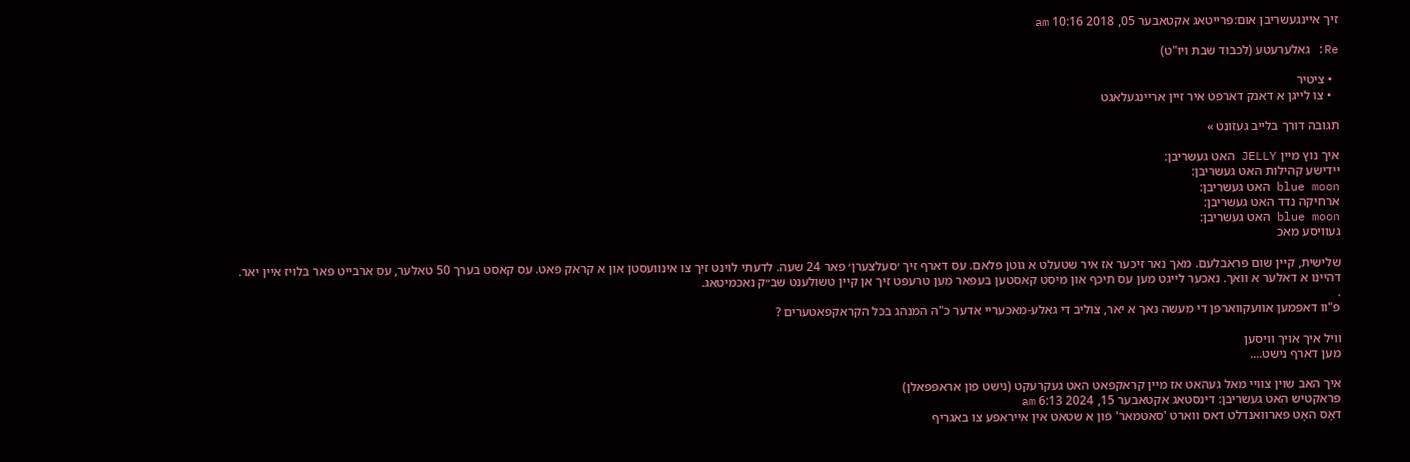זיך איינגעשריבן אום:פרייטאג אקטאבער 05, 2018 10:16 am

Re: גאלערעטע (לכבוד שבת ויו"ט)

  • ציטיר
  • צו לייגן א דאנק דארפט איר זיין אריינגעלאגט

תגובה דורך בלייב געזונט »

איך נוץ מיין JELLY האט געשריבן:
יידישע קהילות האט געשריבן:
blue moon האט געשריבן:
ארחיקה נדד האט געשריבן:
blue moon האט געשריבן:
געוויסע מאכ

שלישית, קיין שום פראבלעם. מאך נאר זיכער אז איר שטעלט א גוטן פלאם. עס דארף זיך ׳סעלצערן׳ פאר 24 שעה. לדעתי לוינט זיך צו אינוועסטן און א קראק פאט. עס קאסט בערך 50 טאלער, עס ארבייט פאר בלויז איין יאר. דהיינו א דאלער א וואך. נאכער לייגט מען עס תיכף און מיסט קאסטען בעפאר מען טרעפט זיך אן קיין טשולענט שב״ק נאכמיטאג.
.
פ"וו דאפמען אוועקווארפן די מעשה נאך א יאר, צוליב די גאלע-מאכעריי אדער כ"ה המנהג בכל הקראקפאטערים ?

וויל איך אויך וויסען
מען דארף נישט....

איך האב שוין צוויי מאל געהאט אז מיין קראקפאט האט געקרעקט (נישט פון אראפפאלן)
פראקטיש האט געשריבן: דינסטאג אקטאבער 15, 2024 6:13 am
דאָס האָט פארוואנדלט דאס ווארט 'סאטמאר' פון א שטאט אין אייראפע צו באגריף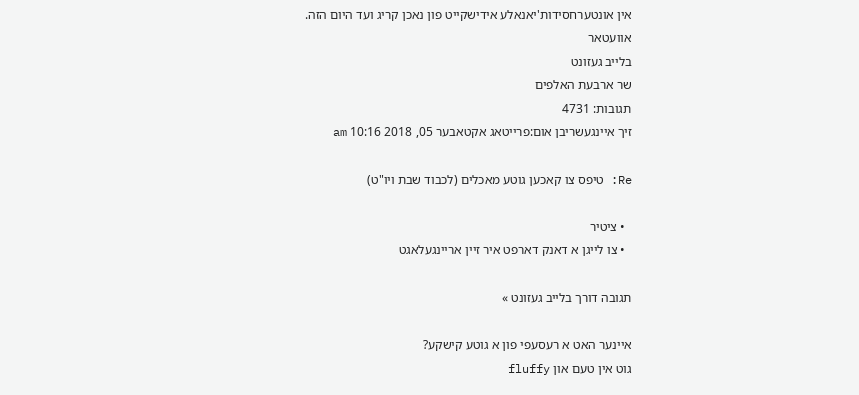אין אונטערחסידות'יאנאלע אידישקייט פון נאכן קריג ועד היום הזה.
אוועטאר
בלייב געזונט
שר ארבעת האלפים
תגובות: 4731
זיך איינגעשריבן אום:פרייטאג אקטאבער 05, 2018 10:16 am

Re: טיפס צו קאכען גוטע מאכלים (לכבוד שבת ויו"ט)

  • ציטיר
  • צו לייגן א דאנק דארפט איר זיין אריינגעלאגט

תגובה דורך בלייב געזונט »

איינער האט א רעסעפי פון א גוטע קישקע?
גוט אין טעם און fluffy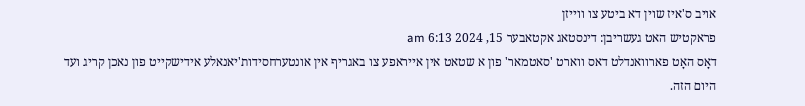אויב ס'איז שוין דא ביטע צו ווייזן
פראקטיש האט געשריבן: דינסטאג אקטאבער 15, 2024 6:13 am
דאָס האָט פארוואנדלט דאס ווארט 'סאטמאר' פון א שטאט אין אייראפע צו באגריף אין אונטערחסידות'יאנאלע אידישקייט פון נאכן קריג ועד היום הזה.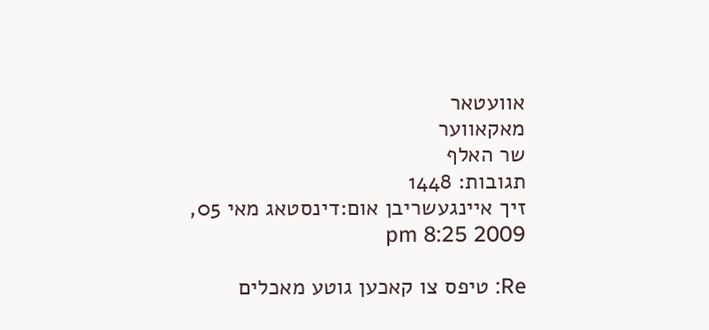אוועטאר
מאקאווער
שר האלף
תגובות: 1448
זיך איינגעשריבן אום:דינסטאג מאי 05, 2009 8:25 pm

Re: טיפס צו קאכען גוטע מאכלים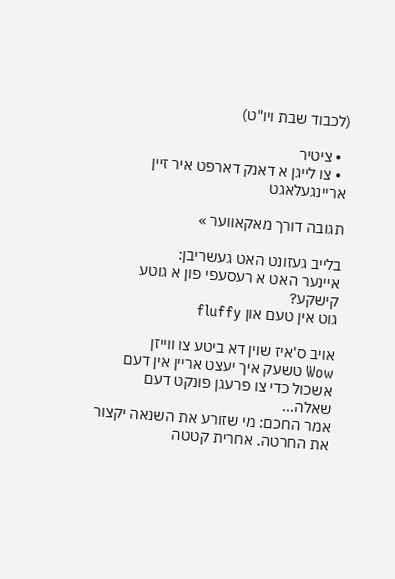(לכבוד שבת ויו"ט)

  • ציטיר
  • צו לייגן א דאנק דארפט איר זיין אריינגעלאגט

תגובה דורך מאקאווער »

בלייב געזונט האט געשריבן:
איינער האט א רעסעפי פון א גוטע קישקע?
גוט אין טעם און fluffy

אויב ס'איז שוין דא ביטע צו ווייזן
Wow טשעק איך יעצט אריין אין דעם אשכול כדי צו פרעגן פונקט דעם שאלה...
אמר החכם: מי שזורע את השנאה יקצור את החרטה. אחרית קטטה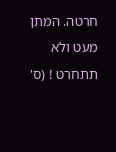חרטה. המתן מעט ולא תתחרט ! (ס'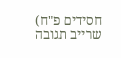חסידים פ"ח)
שרייב תגובה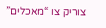צוריק צו “מאכלים”